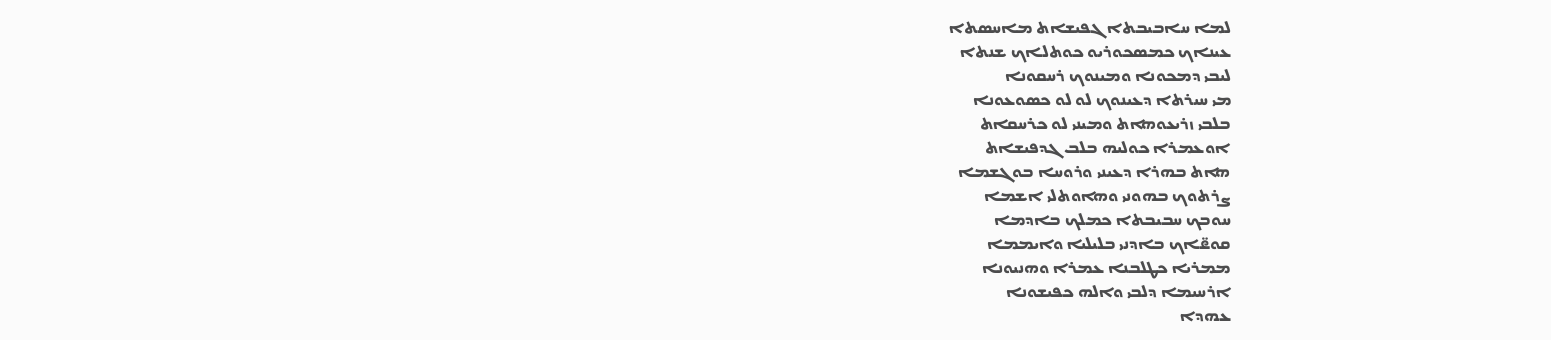ܠܡܐ ܚܐܒܝܒܬܐ ܓܦܝܫܐܬ ܡܐܚܣܬܐ
ܥܝܢܐܟ ܟܡܣܟܘܪܝܘ ܟܘܬܠܐܟ ܫܢܬܐ
ܠܝܒܝ ܕܡܟܘܢܐ ܘܡܝܢܘܟ ܪܚܩܘܢܐ
ܡܝ ܚܝܪܬܐ ܕܥܝܢܘܟ ܠܘ ܠܘ ܟܣܘܥܘܢܐ
ܒܠܒܝ ܙܪܝܥܘܗܐܬ ܘܡܝܢܝ ܠܘ ܟܪܚܩܐܬ
ܐܘܥܡܪܐ ܟܘܠܝܗ ܒܠܒ ܓܕܦܝܫܐܬ
ܗܐܬ ܒܗܪܐ ܕܥܝܢܝ ܘܪܘܚܐ ܒܘܓܫܡܐ
ܨܪܬܘܟ ܒܗܘܢܝ ܘܗܐܘܬܠܝ ܐܫܡܐ
ܚܘܒܟ ܚܒܝܒܬܐ ܟܡܠܟ ܒܐܕܡܐ
ܩܘܧܐܟ ܒܐܕܢܝ ܒܠܝܠܝܐ ܘܐܝܡܡܐ
ܡܡܪܝܐ ܟܛܠܒܢܐ ܥܡܪܐ ܘܗܢܝܘܢܐ
ܐܪܚܝܡܐ ܕܠܒܝ ܘܐܠܗ ܟܦܝܫܘܢܐ
ܥܗܕܐ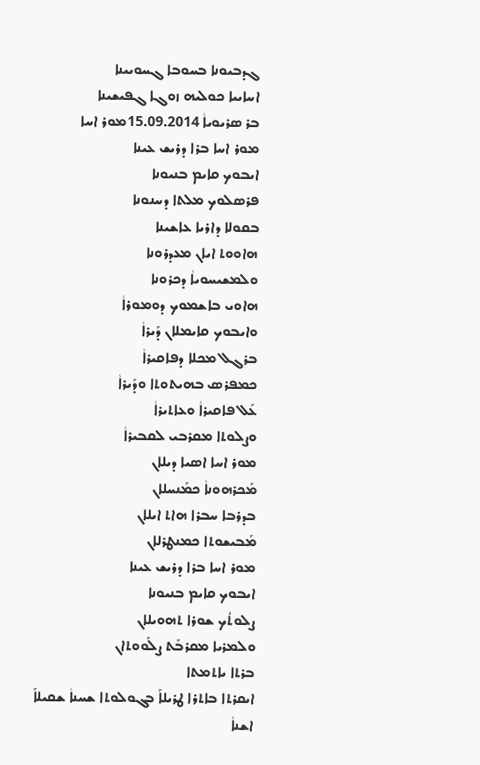ܓܕܒܝܘܢܐ ܒܚܘܒܐ ܓܚܘܝܝܢܐ
ܐܚܐܝܝܐ ܟܘܠܝܗ ܙܘܓܐ ܓܦܝܫܝܢܐ
ܒܪ ܣܪܝܘܝܐܵ 15.09.2014ܡܘܪ ܐܚܐ
ܡܘܪ ܐܚܐ ܒܪܐ ܕܪܝܫ ܥܝܢܐ
ܐܝܒܘܟ ܩܐܝܡ ܒܢܝܘܢܐ
ܦܪܣܠܘܟ ܡܠܬܐ ܕܚܢܘܢܐ
ܒܩܘܠܐ ܕܐܪܝܐ ܥܐܫܝܢܐ
ܗܐܘܘܬ ܐܝܐܢ ܡܥܕܪܘܢܐ
ܘܠܡܫܝܚܘܝܐܵ ܕܟܪܘܢܐ
ܗܐܘܝ ܒܐܫܡܘܟ ܕܘܡܘܪܐܵ
ܘܐܝܒܘܟ ܩܐܝܡܠܐܢ ܕܰܝܪܐܵ
ܒܪܓܠ ܡܟܠܐ ܕܦܐܩܝܪܐܵ
ܟܡܦܪܣ ܒܗܝܬܘܬܐ ܘܕܰܝܪܐܵ
ܥܰܠ ܦܐܩܝܪܐܵ ܘܥܐܬܝܪܐܵ
ܘܨܠܘܬܐ ܡܩܪܒܝ ܠܩܒܝܪܐܵ
ܡܘܪ ܐܚܐ ܐܣܝܐ ܕܝܠܐܢ
ܡܰܟܪܗܘܢܐܵ ܟܡܰܢܚܠܐܢ
ܒܕܪܒܐ ܚܒܪܐ ܗܐܬ ܐܝܠܐܢ
ܡܰܒܝܫܘܬܐ ܟܡܢܛܪܠܐܢ
ܡܘܪ ܐܚܐ ܒܪܐ ܕܪܝܫ ܥܝܢܐ
ܐܝܒܘܟ ܩܐܝܡ ܒܢܝܘܢܐ
ܨܠܘܬܳܟ ܫܘܪܐ ܬܗܘܝܠܐܢ
ܘܠܡܪܝܐ ܡܩܪܒܰܬ ܨܠܰܘܘܬܐܢ
ܒܪܬܐ ܝܐܬܡܬܐ
ܐܝܩܪܬܐ ܒܐܬܪܐ ܛܪܝܠܐܰ ܒܓܘܠܘܬܐ ܫܚܢܐܵ ܫܩܝܠܐܰ
ܐܫܢܐܵ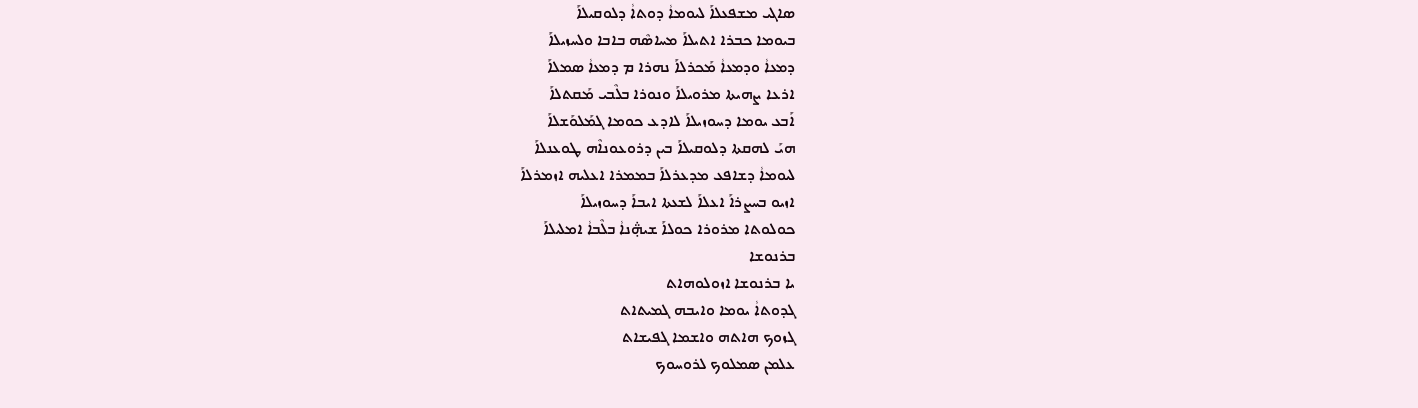ܣܐܓܝ ܡܫܦܥܠܐܰ ܠܝܘܡܐܵ ܕܘܬܐܵ ܕܠܘܩܝܠܐܰ
ܒܝܘܡܐ ܟܒܪܐ ܐܬܝܠܐܰ ܡܚܐܣܶܗ ܒܐܒܐ ܘܠܚܙܝܠܐܰ
ܕܡܥܐܵ ܘܕܡܥܐܵ ܡܰܟܪܠܐܰ ܢܗܪܐ ܡ ܕܡܥܐܵ ܣܡܠܐܰ
ܐܪܥܐ ܨܗܝܬܐ ܡܪܘܝܠܐܰ ܘܢܘܪܐ ܒܠܶܒܝ ܡܰܩܬܠܐܰ
ܐܰܒܥ ܝܘܡܐ ܕܚܘܙܝܠܐܰ ܠܐܕܥ ܟܘܡܐ ܓܡܰܠܘܰܫܠܐܰ
ܗܝܰ ܠܗܩܬܐ ܕܠܘܩܝܠܐܰ ܒܝܢ ܕܪܘܥܘܢܐܶܗ ܛܘܥܢܠܐܰ
ܠܝܘܡܐܵ ܕܫܐܦܥ ܡܕܥܪܠܐܰ ܒܡܡܪܐ ܐܥܠܝܗ ܐܙܡܪܠܐܰ
ܐܙܝܘ ܒܚܨܪܐܰ ܐܥܠܐܰ ܠܫܥܬܐ ܐܝܒܐܰ ܕܚܘܙܝܠܐܰ
ܟܘܠܘܬܐ ܡܪܘܪܐ ܟܘܠܐܰ ܫܞܢܐܵ ܒܠܶܒܐܵ ܐܡܠܝܠܐܰ
ܒܪܢܘܫܐ
ܝܐ ܒܪܢܘܫܐ ܐܙܘܠܘܗܐܬ
ܓܕܘܬܐܵ ܝܘܡܐ ܘܐܝܒܗ ܓܡܝܬܐܬ
ܓܙܘܟ ܗܐܬܗ ܘܐܫܡܐ ܓܦܝܫܐܬ
ܥܠܡܢ ܣܡܠܘܟ ܠܪܘܚܘܟ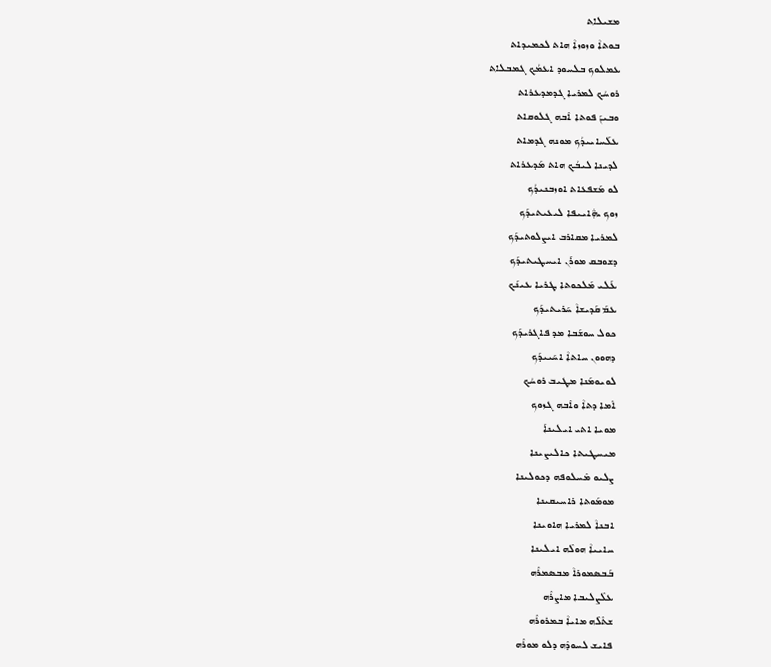ܡܫܝܠܐܬ
ܒܘܬܐܵ ܘܙܘܙܐܵ ܗܐܬ ܠܟܡܝܕܐܬ
ܥܡܠܘܟ ܒܠܚܘܕ ܐܥܡܳܟ ܓܡܒܠܐܬ
ܪܘܚܳܟ ܠܡܪܝܐ ܓܕܡܕܥܪܐܬ
ܘܒܝܢܰ ܦܘܬܐ ܐܶܒܗ ܓܠܘܩܐܬ
ܥܠܰܚܐܝܝܕܳܟ ܡܘܢܗ ܓܕܡܐܬ
ܠܕܝܢܐ ܠܝܒܳܟ ܗܐܬ ܡܰܕܥܪܐܬ
ܠܘ ܡܰܫܦܥܐܬ ܐܘܙܒܢܝܕܳܟ
ܙܘܟ ܞܐܝܝܦܐ ܠܝܥܝܬܝܕܰܟ
ܠܡܪܝܐ ܡܩܐܪܒ ܐܝܨܠܘܬܝܕܰܟ
ܕܫܘܒܩ ܡܘܪܰܢ ܐܝܚܛܝܬܝܕܰܟ
ܥܰܠܝ ܡܰܠܟܘܬܐ ܛܪܝܐ ܥܝܢܰܟ
ܥܡܰ ܩܰܕܝܫܐܵ ܚܰܪܝܬܝܕܰܟ
ܟܘܠ ܚܘܫܰܒܐ ܡܕ ܦܐܓܪܝܕܰܟ
ܕܗܘܘܢ ܚܐܬܐܵ ܐܚܰܝܝܕܰܟ
ܠܘܝܘܡܰܢܐ ܡܛܝܒ ܪܘܚܳܟ
ܐܶܡܐ ܕܬܐܵ ܘܐܶܒܗ ܓܙܘܟ
ܡܘܝܐ ܐܬܝ ܐܝܠܝܢܐܰ
ܡܝܚܛܝܬܐ ܟܐܠܝܨܝܢܐ
ܨܠܝܘ ܡܶܚܠܘܦܗ ܕܟܘܠܝܢܐ
ܡܘܡܰܘܬܐ ܪܐܚܝܩܝܢܐ
ܐܒܢܐܵ ܠܡܪܝܐ ܗܐܘܝܢܐ
ܚܐܝܝܐܵ ܗܘܠܶܗ ܐܝܠܝܢܐ
ܒܰܒܣܡܘܪܐܵ ܡܒܣܡܪܶܗ
ܥܠܶܨܠܝܒܐ ܡܐܨܪܶܗ
ܫܬܶܠܶܗ ܡܐܝܐܵ ܒܡܪܘܪܶܗ
ܦܐܝܫ ܠܚܘܕܶܗ ܕܠܘ ܡܘܪܶܗ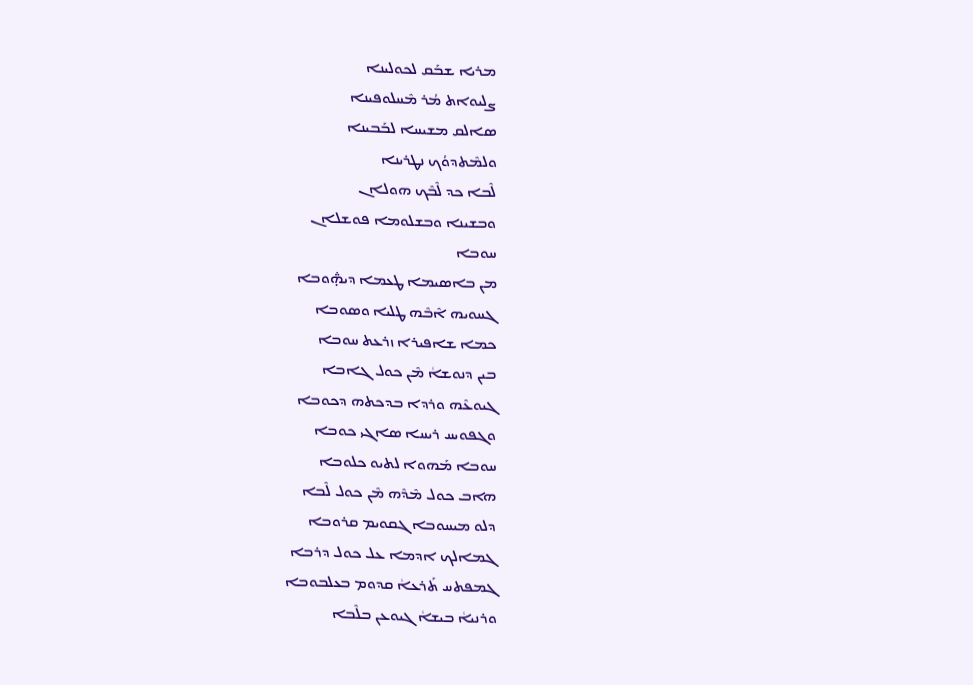ܡܪܝܐ ܫܒܰܩ ܠܟܘܠܝܢܐ
ܨܠܝܘܐܬ ܡܳܪ ܡܶܚܠܘܦܝܢܐ
ܣܐܠܩ ܡܫܝܚܐ ܠܒܰܒܝܢܐ
ܘܠܡܶܬܕܘܳܟ ܢܛܪܝܢܐ
ܠܶܒܐ ܟܕ ܠܶܒܶܟ ܗܘܠܐܢ
ܘܒܫܝܢܐ ܘܒܫܠܘܡܐ ܦܘܫܠܐܢ
ܚܘܒܐ
ܡܢ ܒܐܣܝܡܐ ܛܥܡܐ ܕܞܘܒܐ
ܓܚܘܝܗ ܐܶܒܶܗ ܛܠܝܐ ܘܣܘܒܐ
ܟܡܐ ܫܐܦܝܪܐ ܙܪܥܬ ܚܘܒܐ
ܒܝܢ ܕܢܘܫܐܵ ܡܶܢ ܟܘܠ ܓܐܒܐ
ܓܝܘܥܶܗ ܘܪܕܐ ܒܕܟܬܗ ܕܟܘܒܐ
ܘܓܦܘܝܚ ܪܝܚܐ ܣܐܓܝ ܟܘܒܐ
ܚܘܒܐ ܡܰܗܘܐ ܠܬܝܘ ܟܠܘܒܐ
ܗܐܒ ܟܘܠ ܡܶܕܶܗ ܡܶܢ ܟܘܠ ܠܶܒܐ
ܕܠܘ ܡܝܚܘܒܐ ܓܩܘܝܡ ܩܪܘܒܐ
ܓܡܐܠܟ ܐܕܡܐ ܥܠ ܟܘܠ ܕܪܒܐ
ܓܡܦܬܚ ܬܰܪܥܐܵ ܩܕܘܡ ܒܥܠܒܘܒܐ
ܘܪܢܝܐܵ ܒܝܫܐܵ ܓܝܘܥܢ ܒܠܶܒܐ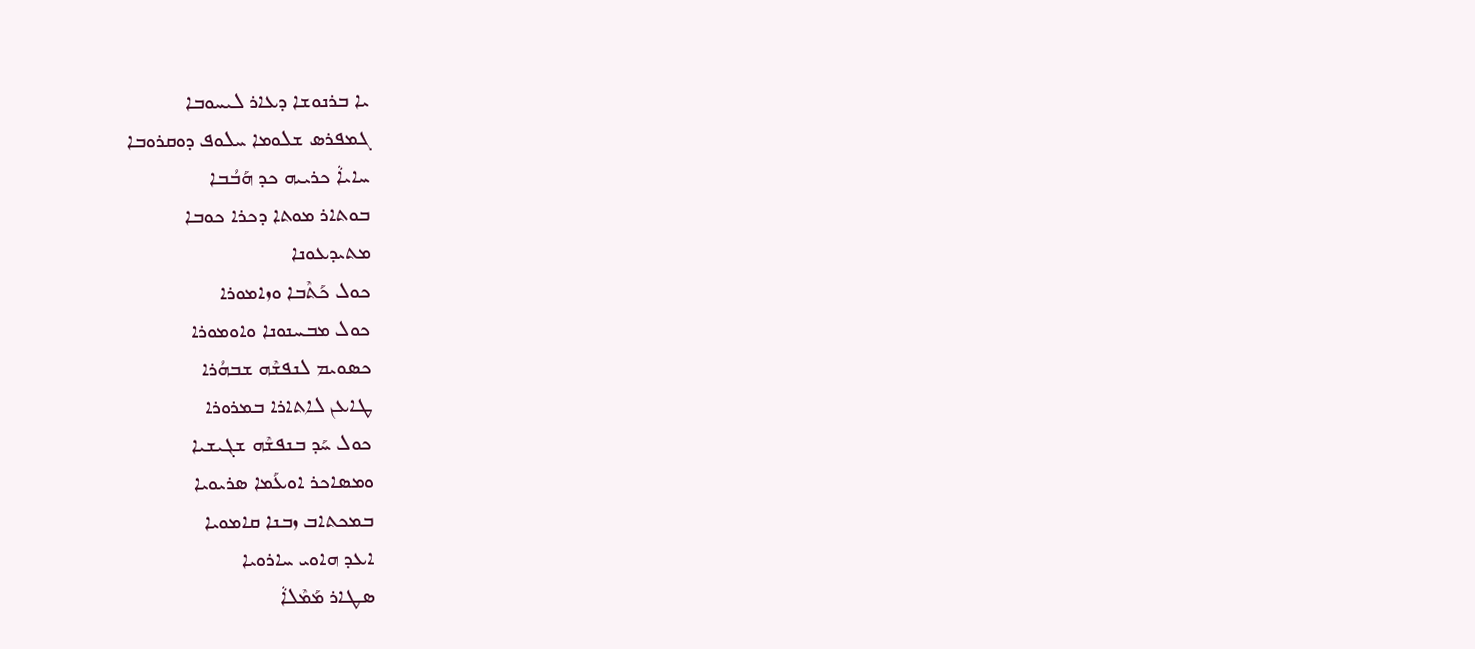ܝܐ ܒܪܢܘܫܐ ܕܥܐܪ ܠܝܚܘܒܐ
ܓܡܦܪܣ ܫܠܘܡܐ ܚܠܘܦ ܕܘܩܪܘܒܐ
ܚܐܝܐܵ ܟܪܝܝܗ ܟܕ ܗܰܒܳܒܐ
ܒܘܬܐܪ ܡܘܬܐ ܕܟܪܐ ܟܘܒܐ
ܡܬܝܕܥܘܢܐ
ܟܘܠ ܟܰܬܶܒܐ ܘܙܐܡܘܪܐ
ܟܘܠ ܡܒܚܢܘܢܐ ܘܐܘܡܘܪܐ
ܟܣܘܝܡ ܠܢܦܫܶܗ ܫܒܗܳܪܐ
ܛܐܥܢ ܠܐܬܐܪܐ ܒܡܪܘܪܐ
ܟܘܠ ܚܰܕ ܒܢܦܫܶܗ ܫܓܝܫܝܐ
ܘܡܣܐܟܪ ܐܘܥܰܡܐ ܣܪܝܘܝܐ
ܒܡܟܬܐܒ ܙܒܢܐ ܩܐܡܘܝܐ
ܐܥܕ ܗܐܘܝ ܚܐܪܘܝܐ
ܣܛܐܪ ܡܰܡܶܠܐܵ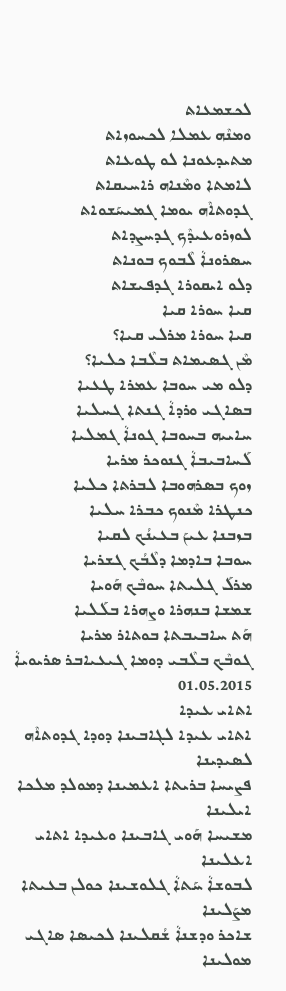ܠܟܫܡܥܐܬ
ܘܡܢܶܗ ܥܡܠܐ ܠܟܚܘܙܐܬ
ܡܬܝܕܥܘܢܐ ܠܘ ܛܘܥܐܬ
ܠܐܡܬܐ ܘܡܶܢܐܗ ܪܐܚܝܩܐܬ
ܓܕܘܬܐܶܗ ܝܘܡܐ ܓܡܝܚܰܫܘܐܬ
ܠܘܙܪܘܥܝܕܶܟ ܓܕܚܨܕܐܬ
ܚܣܪܘܢܐܵ ܠܶܒܘܟ ܒܘܢܐܬ
ܕܠܘ ܐܝܩܘܪܐ ܓܕܦܝܫܐܬ
ܩܝܐ ܚܘܪܐ ܩܝܐ
ܩܝܐ ܚܘܪܐ ܡܪܠܝ ܩܝܐ؟
ܡܶܢ ܓܣܝܡܐܬ ܒܠܶܒܐ ܟܠܝܐ؟
ܕܠܘ ܡܝ ܚܘܒܐ ܥܡܪܐ ܛܥܝܐ
ܒܣܐܓܝ ܘܪܕܐܵ ܓܢܬܐ ܓܚܠܝܐ
ܚܐܝܝܗ ܒܚܘܒܐ ܓܘܢܐܵ ܓܡܠܝܐ
ܠܰܚܐܒܝܒܐܵ ܓܢܘܟܪ ܡܪܝܐ
ܙܘܟ ܒܣܪܗܘܒܐ ܠܒܪܬܐ ܟܠܝܐ
ܟܢܛܪܐ ܡܶܢܘܟ ܟܒܪܐ ܚܠܝܐ
ܒܙܒܢܐ ܥܝܢܰ ܒܥܝܢܳܟ ܠܩܝܐ
ܚܘܒܐ ܒܐܕܡܐ ܕܠܶܒܳܟ ܓܫܪܝܐ
ܡܪܠܰ ܓܠܝܬܐ ܚܘܒܶܟ ܗܰܘܝܐ
ܫܡܫܐ ܒܢܗܪܐ ܘܨܗܪܐ ܒܠܰܠܝܐ
ܗܰܬ ܚܐܒܝܒܬܐ ܒܘܬܐܪ ܡܪܝܐ
ܓܘܒܶܟ ܒܠܶܒܝ ܕܘܡܐ ܓܝܥܝܐܒܪ ܣܪܝܘܝܐܵ 01.05.2015
ܐܬܐܝ ܥܝܕܐ
ܐܬܐܝ ܥܝܕܐ ܠܓܐܒܝܢܐ ܕܘܕܐ ܓܕܘܬܐܶܗ ܠܣܝܕܝܢܐ
ܦܨܝܚܐ ܒܪܝܬܐ ܐܥܡܝܢܐ ܕܡܘܠܕ ܡܠܟܐ ܐܝܠܝܢܐ
ܡܫܝܚܐ ܗܰܘܝ ܓܐܒܝܢܐ ܘܥܝܕܐ ܐܬܐܝ ܐܥܠܝܢܐ
ܠܒܘܫܐܵ ܚܰܬܐܵ ܓܠܘܫܝܢܐ ܟܘܠܢ ܒܥܝܬܐ ܡܨܰܠܝܢܐ
ܫܐܟܪ ܘܕܫܢܐܵ ܫܳܩܠܝܢܐ ܠܟܝܣܐ ܣܐܓܝ ܡܘܠܝܢܐ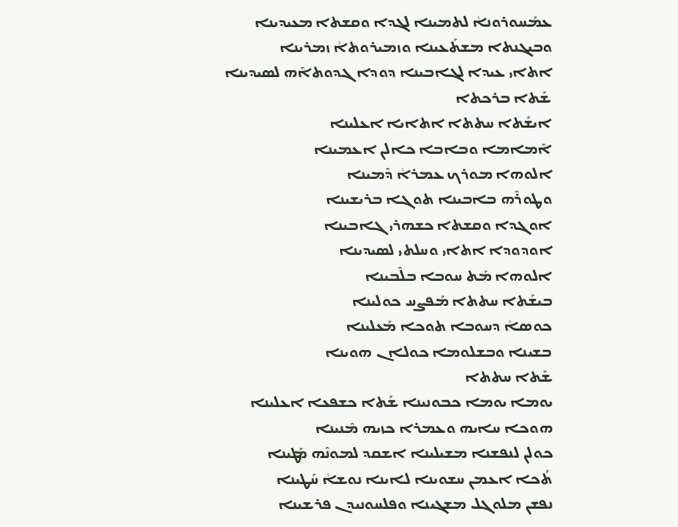ܥܡܰܚܘܪܘܢܐܵ ܠܬܡܝܢܐ ܠܓܕܐ ܘܩܫܬܐ ܡܥܝܕܝܢܐ
ܘܒܝܓܢܬܐ ܡܫܬܰܥܝܢܐ ܘܙܡܝܪܘܬܐܵ ܙܡܪܝܢܐ
ܐܬܐܝ ܥܝܕܐ ܠܓܐܒܝܢܐ ܕܘܕܐ ܓܕܘܬܐܶܗ ܠܣܝܕܝܢܐ
ܫܰܬܐ ܒܪܟܬܐ
ܐܝܫܰܬܐ ܚܬܬܐ ܐܬܐܝܐ ܐܥܠܝܢܐ
ܐܶܡܐܡܐ ܘܒܐܒܐ ܟܐܠܢ ܐܥܡܝܢܐ
ܐܠܘܗܐ ܡܘܪܟ ܥܡܪܐܵ ܕܶܡܝܢܐ
ܘܛܘܪܶܗ ܒܐܒܝܢܐ ܬܘܓܐ ܒܪܝܫܝܢܐ
ܐܘܓܕܐ ܘܩܫܬܐ ܟܫܗܪܝ ܓܐܒܝܢܐ
ܐܘܕܘܕܐ ܐܬܐܝ ܘܚܠܬܝ ܠܣܝܕܝܢܐ
ܐܠܘܗܐ ܡܰܬ ܚܘܒܐ ܒܠܶܒܝܢܐ
ܒܝܫܰܬܐ ܚܬܬܐ ܡܰܦܨܚ ܟܘܠܝܢܐ
ܟܘܣܐܵ ܕܚܘܒܐ ܬܘܟܐ ܡܰܥܠܝܢܐ
ܒܫܝܢܐ ܘܒܫܠܘܡܐ ܟܘܠܐܢ ܗܘܝܢܐ
ܫܰܬܐ ܚܬܬܐ
ܝܘܡܐ ܝܘܡܐ ܟܒܘܢܝܢܐ ܫܰܬܐ ܟܫܦܥܐ ܐܥܠܝܢܐ
ܗܘܟܐ ܚܐܝܗ ܘܥܡܪܐ ܟܙܝܗ ܡܶܢܝܢܐ
ܟܘܠܢ ܠܢܦܫܢܐ ܡܫܝܠܝܢܐ ܐܫܩܕ ܠܡܘܢܶܗ ܡܰܛܝܢܐ
ܬܳܟܐ ܐܥܡܢ ܚܫܘܝܢܐ ܠܐܝܢܐ ܢܘܫܐܵ ܚܰܛܝܢܐ
ܢܦܫܢ ܡܠܘܓܠ ܡܫܓܝܢܐ ܘܦܠܚܘܢܝܕܢ ܦܪܫܝܢܐ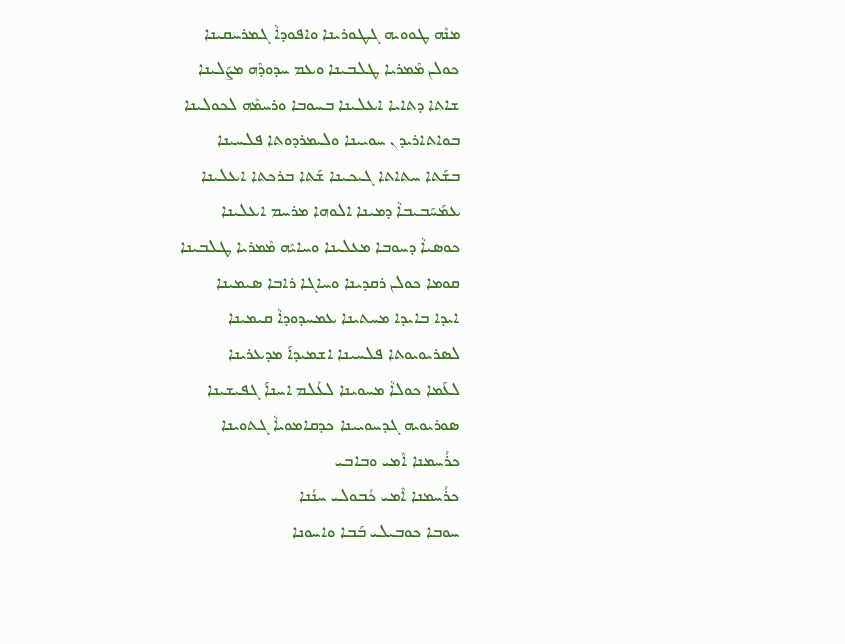ܡܢܶܗ ܛܘܘܝܗ ܓܛܘܪܝܢܐ ܘܐܦܘܕܐܵ ܓܡܪܚܩܝܢܐ
ܟܘܠܢ ܡܶܡܪܝܐ ܛܠܒܝܢܐ ܘܥܡ ܚܕܘܕܶܗ ܡܨܰܠܝܢܐ
ܫܐܬܐ ܕܬܐܝܐ ܐܥܠܝܢܐ ܒܚܘܒܐ ܘܪܚܡܶܗ ܠܟܘܠܝܢܐ
ܒܘܐܬܐܪܝܕܢ ܚܘܝܝܢܐ ܘܠܝܡܪܕܘܬܐ ܦܠܚܝܢܐ
ܒܫܰܬܐ ܚܬܐܬܐ ܓܝܟܝܢܐ ܫܰܬܐ ܒܪܟܬܐ ܐܥܠܝܢܐ
ܥܡܰܚܰܒܝܒܐܵ ܕܡܝܢܐ ܐܠܘܗܐ ܡܪܚܡ ܐܥܠܝܢܐ
ܟܘܣܝܐܵ ܕܚܘܒܐ ܡܥܠܝܢܐ ܘܚܐܝܶܗ ܡܶܡܪܝܐ ܛܠܒܝܢܐ
ܩܘܡܐ ܟܘܠܢ ܪܩܕܝܢܐ ܘܚܐܓܐ ܪܐܒܐ ܣܝܡܝܢܐ
ܐܝܕܐ ܒܐܝܕܐ ܡܚܬܝܢܐ ܥܡܚܕܘܕܐܵ ܩܝܡܝܢܐ
ܠܣܪܝܘܝܘܬܐ ܦܠܚܝܢܐ ܐܫܡܝܕܐܰ ܡܕܥܪܝܢܐ
ܠܥܰܡܐ ܟܘܠܐܵ ܡܚܘܝܢܐ ܠܥܳܠܡ ܐܚܢܐܰ ܓܦܝܫܝܢܐ
ܣܘܪܝܘܝܗ ܓܕܚܘܝܝܢܐ ܟܕܩܐܡܘܝܐܵ ܓܬܘܝܢܐ
ܟܪܳܚܡܢܐ ܐܶܡܝ ܘܒܐܒܝ
ܟܪܳܚܡܢܐ ܐܶܡܝ ܟܳܒܘܠܝ ܚܢܳܢܐ
ܚܘܒܐ ܟܘܒܝܠܝ ܒܰܒܐ ܘܐܚܘܢܐ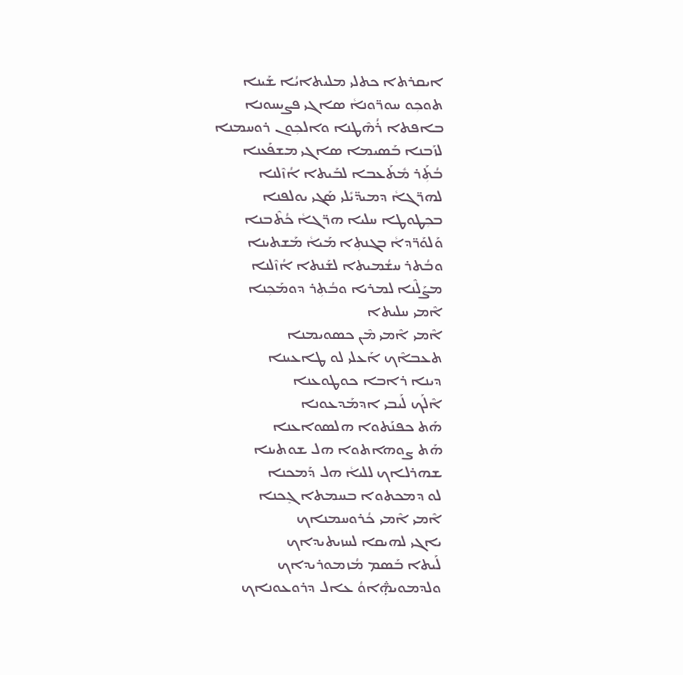ܐܝܩܪܬܐ ܟܬܠܝ ܡܠܝܬܐܝܳܐ ܫܰܝܢܐ
ܬܘܟܼܘ ܚܘܪ̈ܘܢܐܵ ܣܐܓܝ ܦܨܝܚܘܢܐ
ܒܐܦܬܐ ܪܳܗܶܛܢܐ ܘܐܠܟܼܘܢ ܪܘܚܡܢܐ
ܠܙܰܒܢܐ ܒܰܣܝܡܐ ܣܐܓܝ ܡܫܦܰܥܢܐ
ܒܳܬܼܰܪ ܡܽܬܰܥܒܐ ܠܒܰܝܬܐ ܐܳܙܶܠܢܐ
ܠܗܪ̈ܓܐܵ ܕܡܝܕ̈ܝܺܠܝ ܣܰܓܝ ܝܘܠܦܢܐ
ܒܟܼܛܘܛܐ ܚܠܝܐ ܗܪ̈ܓܐܵ ܟܳܬܶܒܢܐ
ܘܰܠܘܰܪ̈ܕܐܵ ܒܓܢܬܼܐ ܡܰܝܐܵ ܡܰܫܬܝܢܐ
ܘܒܳܬܪ ܚܫܳܡܝܬܐ ܠܫܰܢܬܐ ܐܳܙܶܠܢܐ
ܡܨܰܠܶܢܐ ܠܡܪܝܐ ܘܒܳܬܼܪ ܕܘܡܰܟܼܢܐ
ܐܶܡܝ ܚܠܝܬܐ
ܐܶܡܝ ܐܶܡܝ ܡܶܢ ܟܣܘܝܡܢܐ
ܬܥܒܐܶܟ ܐܰܥܠܝ ܠܘ ܛܐܥܝܢܐ
ܕܝܢܐ ܪܐܒܐ ܟܘܛܘܥܢܐ
ܐܶܠܰܟ ܠܰܝܒܝ ܐܕܡܰܕܥܘܢܐ
ܗܰܬ ܟܦܢܰܬܘܐ ܗܠܣܘܐܥܢܐ
ܗܰܬ ܨܘܗܐܬܘܐ ܗܠ ܫܘܬܝܢܐ
ܫܗܪܠܐܟ ܠܠܝܐܵ ܗܠ ܕܰܡܟܢܐ
ܠܘ ܕܡܟܬܘܐ ܒܚܡܬܐ ܓܸܟܢܐ
ܐܶܡܝ ܐܶܡܝ ܟܳܪܘܚܡܢܐܟ
ܝܐܓܝ ܠܗܝܩܐ ܠܚܙܝܬܝܕܐܟ
ܠܰܝܬܐ ܒܰܣܡ ܡܳܙܡܘܪܝܕܐܟ
ܘܠܕܡܘܞܐܘܳ ܥܐܠ ܕܪܘܥܘܢܐܟ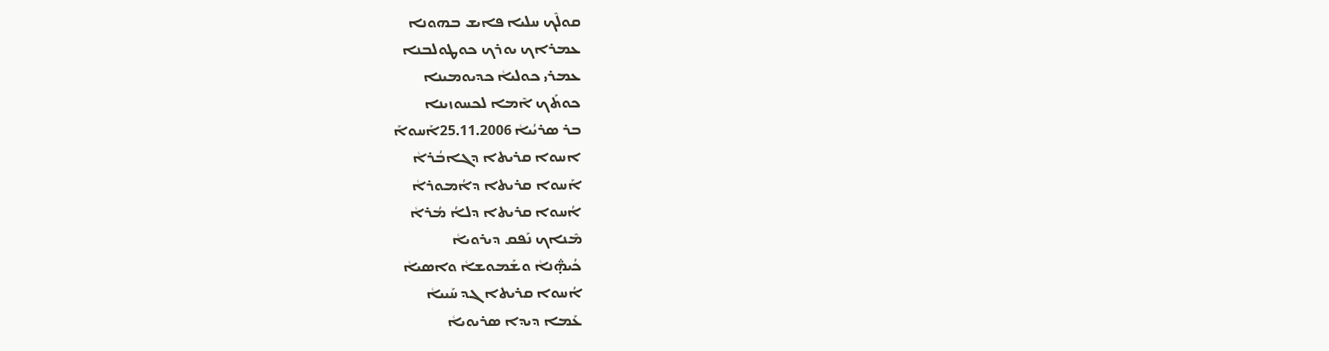ܩܘܠܶܟ ܚܠܝܐ ܦܐܝܫ ܒܗܘܢܐ
ܥܡܪܐܟ ܝܘܪܟ ܟܘܛܘܠܒܢܐ
ܥܡܪܝ ܟܘܠܝܐܵ ܟܕܝܘܡܝܢܐ
ܟܘܬܰܟ ܐܶܡܐ ܠܟܚܘܙܝܢܐ
ܒܪ ܣܪܝܳܝܐܵ 25.11.2006ܐܰܚܘܐܰ
ܐܚܘܐ ܩܪܝܬܐ ܕܓܐܒܳܪܐܵ
ܐܰܚܘܐ ܩܪܝܬܐ ܕܐܳܡܘܪܐܵ
ܐܳܚܘܐ ܩܪܝܬܐ ܕܠܐܳ ܡܳܪܐܵ
ܡܶܢܐܟ ܢܰܦܩ ܕܝܪܘܝܐܵ
ܟܳܞܢܐܵ ܘܫܰܡܘܫܐܵ ܘܐܣܝܐܵ
ܐܳܚܘܐ ܩܪܝܬܐ ܓܕ ܚܰܝܝܐܵ
ܥܰܡܐ ܕܝܕܐ ܣܪܝܘܝܐܵ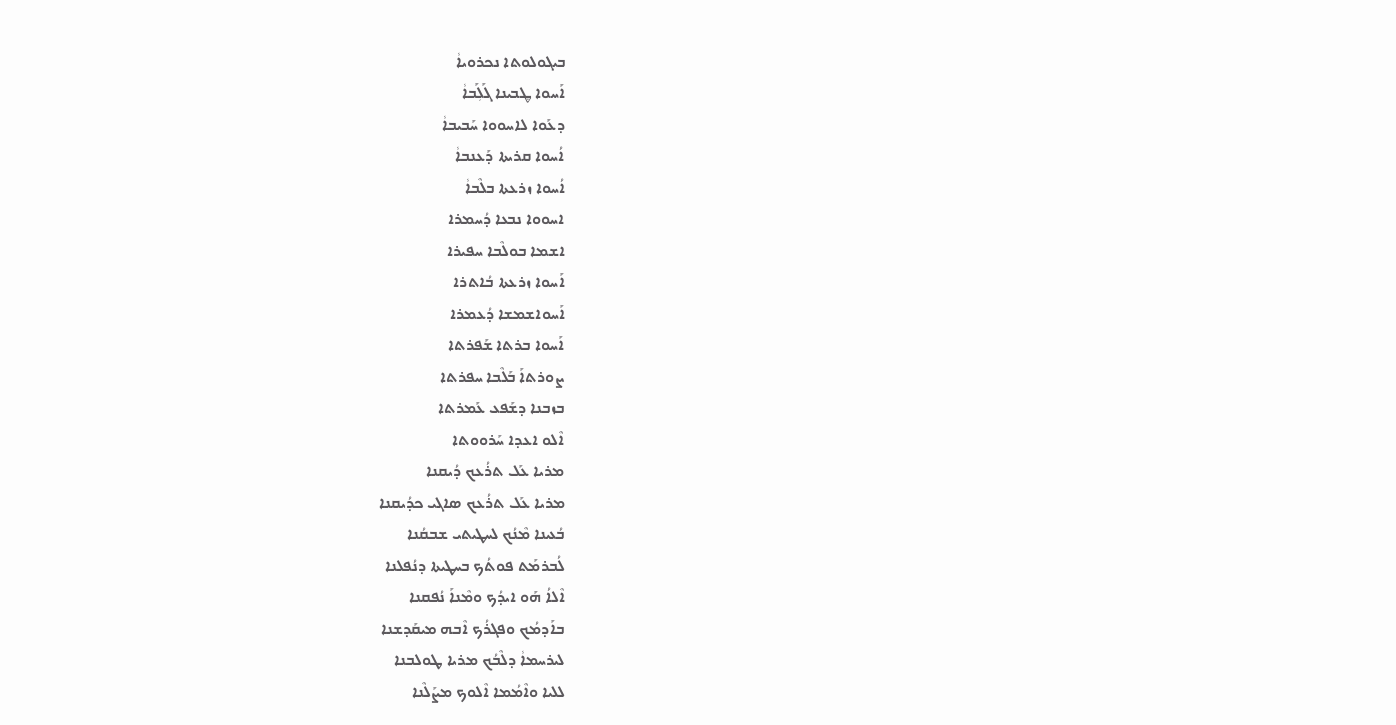ܒܝܓܘܠܘܬܐ ܢܟܪܘܝܐܵ
ܐܰܚܘܐ ܜܒܝܢܐ ܓܰܠܼܰܒܐܵ
ܕܥܰܘܐ ܠܐܚܘܘܐ ܚܰܒܝܒܐܵ
ܐܳܚܘܐ ܩܪܝܬܐ ܕܰܥܢܒܐܵ
ܐܳܚܘܐ ܙܪܥܬܐ ܒܠܶܒܐܵ
ܐܚܘܘܐ ܢܒܥܐ ܕܳܚܡܪܐ
ܐܫܡܐ ܒܘܠܶܒܐ ܚܦܝܪܐ
ܐܰܚܘܐ ܙܪܥܬܐ ܒܳܐܬܪܐ
ܐܰܚܘܐܫܡܫܐ ܕܳܥܡܪܐ
ܐܰܚܘܐ ܒܪܬܐ ܫܰܦܪܬܐ
ܨܘܪܬܐܰ ܒܰܠܶܒܐ ܚܦܪܬܐ
ܒܙܒܢܐ ܕܫܰܦܥ ܥܰܡܪܬܐ
ܐܶܠܘ ܐܥܕܐ ܚܰܪܘܘܬܐ
ܡܪܝܐ ܥܰܠ ܬܪܳܥܟ ܕܳܝܩܢܐ
ܡܪܝܐ ܥܰܠ ܬܪܳܥܟ ܣܐܓܝ ܟܕܳܝܩܢܐ
ܒܳܥܝܢܐ ܡܶܢܳܟ ܠܚܛܝܬܝ ܫܒܩܳܢܐ
ܠܳܒܪܡܰܬ ܦܘܬܳܟ ܒܚܛܝܬܐ ܕܢܳܦܠܢܐ
ܐܶܠܐܳ ܗܰܘ ܐܝܕܳܟ ܘܡܶܢܐܰ ܢܳܦܩܢܐ
ܒܐܰܕܡܳܟ ܘܦܓܪܳܟ ܐܶܒܗ ܡܝܩܰܕܫܢܐ
ܠܝܪܚܡܐܵ ܕܠܶܒܳܟ ܡܪܝܐ ܛܘܠܒܢܐ
ܠܠܝܐ ܘܐܶܡܳܡܐ ܐܶܠܘܟ ܡܨܰܠܶܢܐ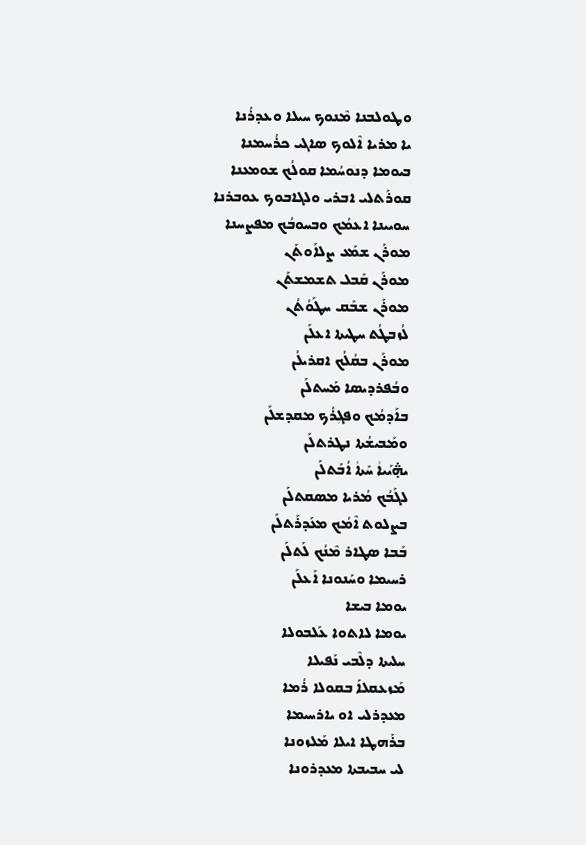ܘܛܘܠܒܢܐ ܡܶܢܘܟ ܚܝܠܐ ܘܥܕܪܳܢܐ
ܝܐ ܡܪܝܐ ܐܶܠܘܟ ܣܐܓܝ ܟܪܳܚܡܢܐ
ܒܝܘܡܐ ܕܢܘܚܳܡܐ ܩܘܠܳܟ ܫܘܡܥܢܐ
ܩܘܪܰܬܠܝ ܐܒܪܝ ܘܠܓܐܒܘܟ ܥܘܒܪܢܐ
ܚܘܝܝܢܐ ܐܥܡܳܟ ܘܒܚܘܒܳܟ ܡܦܨܚܢܐ
ܡܘܪܰܢ ܫܡܰܥ ܨܠܐܰܘܬܰܢ
ܡܘܪܰܢ ܩܰܒܠ ܬܫܡܫܬܰܢ
ܡܘܪܰܢ ܫܒܰܩ ܚܛܰܘܳܬܳܢ
ܠܳܙܒܛܳܬ ܚܛܝܬܐ ܐܥܠܰܢ
ܡܘܪܰܢ ܒܩܳܠܳܟ ܐܩܪܝܠܳܢ
ܘܒܳܦܪܕܝܣܐ ܡܰܚܬܠܰܢ
ܒܐܰܕܡܳܟ ܘܦܓܼܪܳܟ ܡܩܕܫܠܰܢ
ܘܡܰܒܝܫܳܬܐ ܢܛܪܬܠܰܢ
ܞܰܝܝܐܵ ܚܰܬܐܵ ܐܳܒܰܬܠܰܢ
ܠܓܰܒܳܟ ܡܳܪܝܐ ܡܣܩܬܠܰܢ
ܒܨܠܘܬ ܐܶܡܳܟ ܡܥܰܕܪܰܬܠܰܢ
ܒܰܒܐ ܣܛܐܪ ܡܶܢܳܟ ܠܰܬܠܰܢ
ܪܚܝܡܐ ܘܚܰܢܘܢܐ ܐܰܥܠܰܢ
ܝܘܡܐ ܒܝܫܐ
ܝܘܡܐ ܠܐܬܘܐ ܥܰܠܒܘܠܐ
ܚܠܝܬܐ ܕܠܶܒܝ ܢܰܦܝܠܐ
ܡܰܙܥܩܠܐܰ ܒܩܘܠܐ ܪܳܡܐ
ܡܥܕܪܠܝ ܐܘ ܝܐܪܚܝܡܐ
ܒܪܰܗܛܐ ܐܝܠܐ ܡܰܠܙܘܢܐ
ܠܝ ܚܒܝܒܬܐ ܡܥܕܪܘܢܐ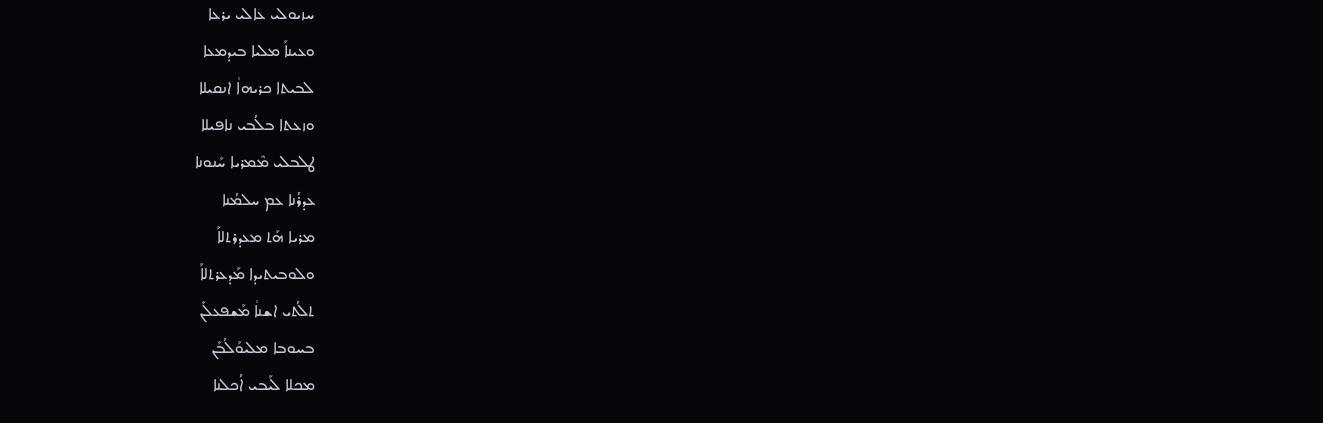ܚܙܝܘܠܝ ܥܐܠܝ ܝܪܥܐ
ܘܥܝܢܐܰ ܡܠܝܐ ܒܝܕܡܥܐ
ܠܒܝܬܐ ܟܪܝܗܐܵ ܐܢܩܝܠܐ
ܘܙܥܬܐ ܒܠܳܒܝ ܢܐܦܝܠܐ
ܛܠܒܠܝ ܡܶܡܪܝܐ ܚܰܢܘܢܐ
ܥܕܪܳܢܐ ܥܡ ܚܠܡܳܢܐ
ܡܪܝܐ ܗܰܬ ܡܥܕܪܬܠܐܰ
ܘܠܘܒܝܬܝܕܐ ܡܰܕܥܪܬܠܐܰ
ܬܠܳܬܝ ܐܫܢܐܵ ܡܰܫܦܥܠܰܢ
ܒܚܘܒܐ ܡܠܝܘܰܠܳܒܰܢ
ܡܟܠܐ ܠܰܝܒܝ ܐܳܟܠܢܐ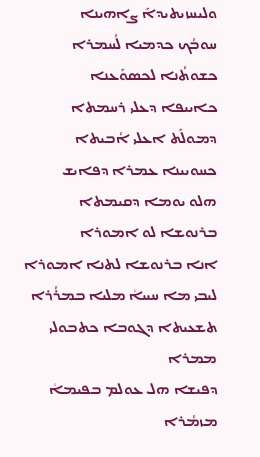ܘܠܝܚܙܝܬܝܕܐܰ ܨܐܗܝܢܐ
ܚܘܒܳܟ ܟܕܡܝܐ ܠܳܚܡܪܐ
ܟܫܘܬܳܢܐ ܠܟܣܘܰܥܢܐ
ܟܐܝܝܦܐ ܕܥܠܝ ܪܚܡܬܐ
ܕܡܘܠܰܬ ܐܥܠܝ ܐܳܒܝܬܐ
ܟܚܘܝܝܢܐ ܥܡܪܐ ܕܦܐܝܫ
ܗܠܘ ܝܘܡܐ ܕܩܝܡܬܐ
ܒܪܢܘܫܐ ܠܘ ܐܡܘܪܐ
ܐܢܐ ܒܪܢܘܫܐ ܠܬܢܐ ܐܡܘܪܐ
ܠܝܒܝ ܡܐ ܚܝܝܐܵ ܡܠܝܐ ܒܡܪܳܪܐ
ܬܫܥܝܬܐ ܕܓܘܒܐ ܟܬܒܘܠܝ ܡܡܪܐ
ܕܦܝܫܐ ܗܠ ܥܘܠܡ ܒܦܝܡܐܵ ܡܙܡܳܪܐ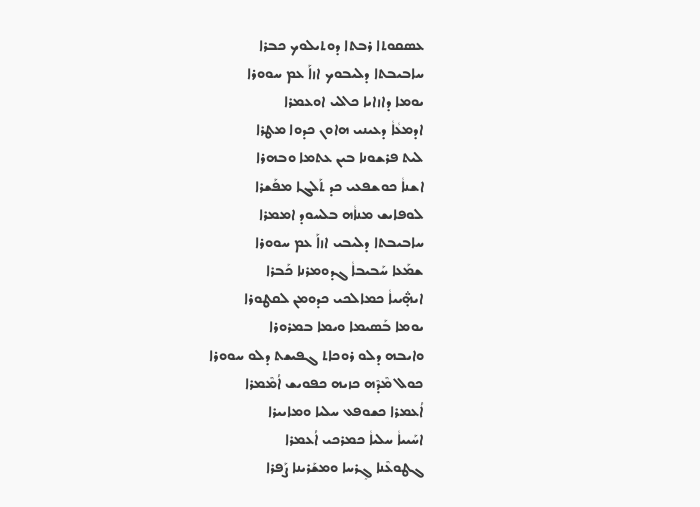ܥܣܩܘܬܐ ܪܒܬܐ ܕܘܬܝܠܘܟ ܟܒܪܐ
ܚܐܒܝܒܬܐ ܕܠܝܒܘܟ ܐܙܐܰ ܥܡ ܚܘܘܪܐ
ܝܘܡܐ ܕܐܙܐܝܐ ܟܐܠܝ ܐܘܥܡܪܐ
ܐܕܡܥܵܐܵ ܕܥܝܢܝ ܗܐܘܢ ܟܕܘܐ ܡܛܪܐ
ܠܝܬ ܦܪܫܘܢܐ ܒܝܢ ܥܬܡܐ ܘܒܗܪܐ
ܐܫܢܐܵ ܟܘܫܦܥܝ ܟܕ ܬܰܠܓܐ ܡܦܰܫܪܐ
ܠܘܦܐܝܫ ܡܢܐܵܗ ܒܠܚܘܕ ܐܡܡܪܐ
ܚܐܒܝܒܬܐ ܕܠܝܒܝ ܐܙܐܰ ܥܡ ܚܘܘܪܐ
ܫܡܰܥܐ ܚܰܒܝܒܐܵ ܓܕܘܡܪܢܐ ܟܰܒܪܐ
ܐܞܝܝܐܵ ܟܡܐܠܟܝ ܟܕܘܡܢ ܠܩܛܘܪܐ
ܝܘܡܐ ܒܰܣܝܡܐ ܘܝܡܐ ܒܡܪܘܪܐ
ܘܐܝܒܗ ܕܠܘ ܪܘܟܐܬ ܓܦܝܫܬ ܕܠܘ ܚܘܘܪܐ
ܟܘܠ ܡܶܕܶܗ ܟܙܝܗ ܟܦܘܝܫ ܐܳܡܶܡܪܐ
ܐܳܥܡܪܐ ܟܫܘܦܥ ܚܠܝܐ ܘܡܐܝܝܪܐ
ܐܚܰܝܝܐܵ ܚܠܝܐܵ ܟܡܪܟܝ ܐܳܥܡܪܐ
ܓܛܘܥܶܢܐ ܓܸܪܚܐ ܘܡܫܰܪܝܢܐ ܨܰܦܪܐ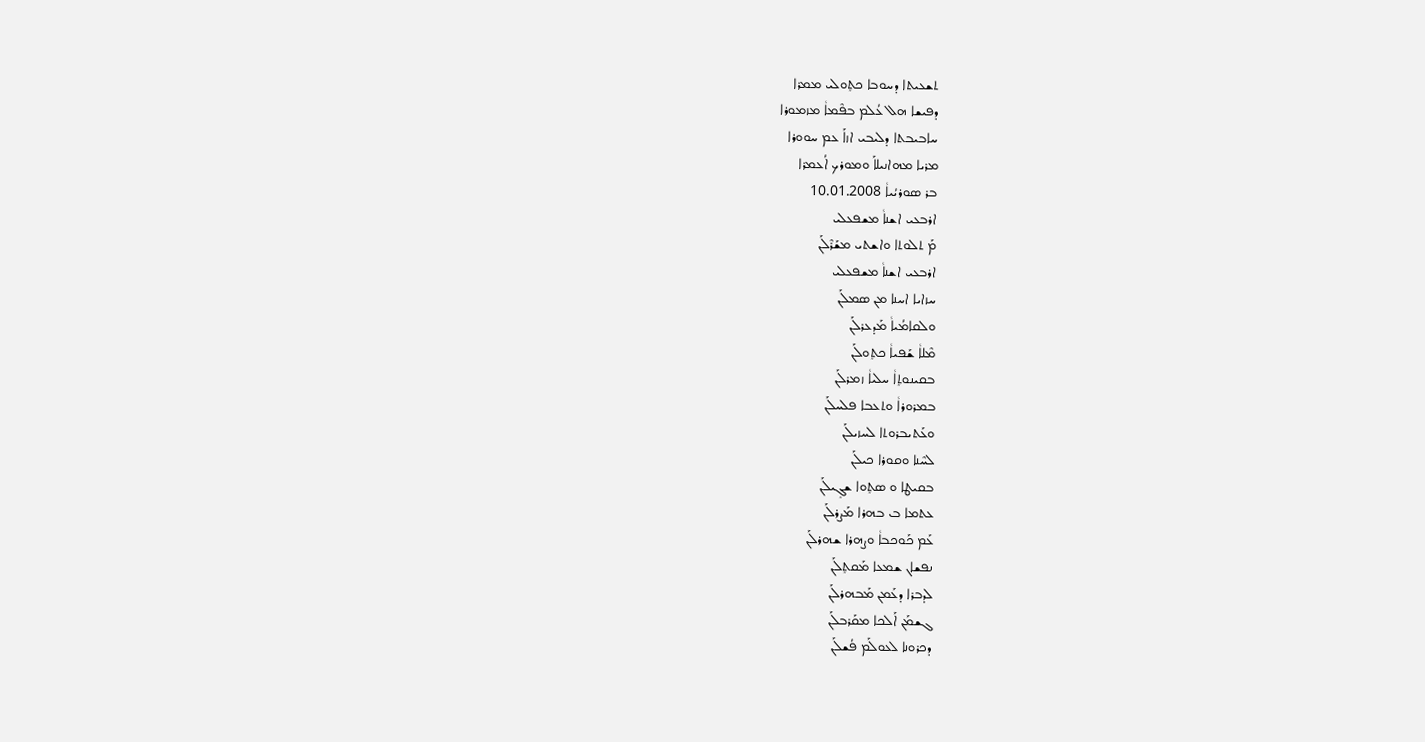ܬܫܥܝܬܐ ܕܚܘܒܐ ܟܬܸܘܠܝ ܡܡܪܐ
ܕܦܝܫܐ ܗܠ ܥܳܠܡ ܒܦܶܡܐܵ ܡܙܡܘܪܐ
ܚܐܒܝܒܬܐ ܕܠܝܒܝ ܐܙܐܰ ܥܡ ܚܘܘܪܐ
ܡܪܝܐ ܡܗܐܢܝܠܐܰ ܘܡܘܪܟ ܐܳܥܡܪܐ
ܒܪ ܣܘܪܝܳܝܐܵ 10.01.2008
ܐܪܒܥܝ ܐܫܢܐܵ ܡܫܦܥܠܝ
ܡܰ ܬܠܘܬܐ ܘܐܫܬܝ ܡܫܰܪܶܠܰܢ
ܐܪܒܥܝ ܐܫܢܐܵ ܡܫܦܥܠܝ
ܚܙܐܝܐ ܐܚܢܐ ܡܢ ܣܡܠܰܢ
ܘܠܩܐܡܳܝܐܵ ܡܰܕܥܪܠܰܢ
ܡܶܠܐܵ ܫܰܦܝܐܵ ܟܬܸܘܠܰܢ
ܒܩܝܢܘܬܸܐܵ ܚܠܝܐܵ ܙܡܪܠܰܢ
ܒܡܪܘܪܐܵ ܘܬܥܒܐ ܦܠܚܠܰܢ
ܘܥܰܬܝܒܪܘܬܐ ܠܚܙܝܠܰܢ
ܠܚܶܢܐ ܘܩܘܪܐ ܟܝܠܰܢ
ܒܩܝܛܐ ܘ ܣܬܸܘܐ ܫܓܸܝܠܰܢ
ܥܬܡܐ ܒ ܒܗܪܐ ܡܰܨܪܠܰܢ
ܥܰܡ ܟܰܘܟܒܐܵ ܘܨܗܪܐ ܫܗܪܠܰܢ
ܢܦܫܐܢ ܫܡܥܐ ܡܰܩܬܸܠܰܢ
ܠܕܒܪܐ ܕܥܰܡܢ ܡܰܒܗܪܠܰܢ
ܓܫܡܰܢ ܐܰܠܟܐ ܡܩܰܪܒܠܰܢ
ܕܟܪܘܢܐ ܠܥܘܠܰܡ ܦܳܫܠܰܢ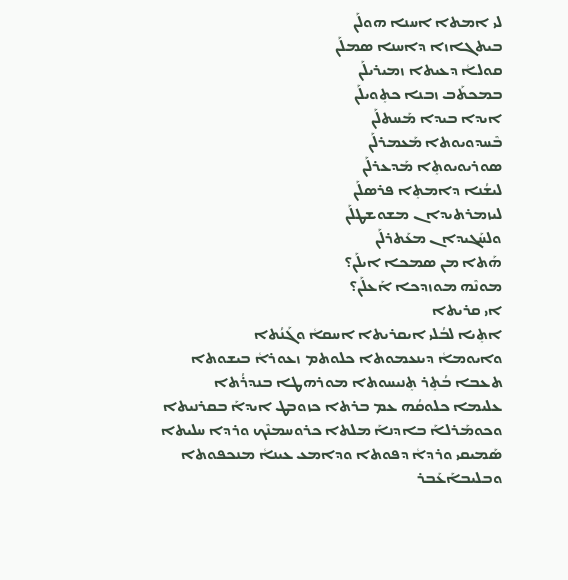ܠܝ ܐܡܬܐ ܐܚܢܐ ܗܘܠܰܢ
ܒܝܬܓܐܙܐ ܕܐܚܢܐ ܣܡܠܰܢ
ܩܘܠܐܵ ܕܥܝܬܐ ܙܡܝܪܝܠܰܢ
ܒܡܟܬܰܒ ܙܒܢܐ ܟܬܸܘܝܠܰܢ
ܐܝܕܐ ܒܝܕܐ ܡܰܚܬܠܰܢ
ܒܶܚܕܘܝܘܬܐ ܡܰܥܡܪܠܰܢ
ܣܘܪܝܘܝܘܬܸܐ ܡܰܕܥܪܠܰܢ
ܠܝܫܳܢܐ ܕܐܡܬܸܐ ܦܪܣܠܰܢ
ܠܝܙܡܪܬܝܕܐܢ ܡܫܘܫܛܠܰܢ
ܘܠܚܰܓܝܕܐܢ ܡܥܰܬܪܠܰܢ
ܗܰܬܐ ܡܢ ܣܡܟܐ ܐܝܠܰܢ؟
ܡܘܢܶܗ ܡܘܙܕܟܐ ܐܰܥܠܰܢ؟
ܐܝ ܩܪܝܬܐ
ܐܬܸܝܐ ܠܒܳܠܝ ܐܝܩܪܝܬܐ ܐܚܩܐܵ ܘܓܰܢܳܬܐ
ܘܐܝܘܡܐܵ ܕܝܢܥܡܘܬܐ ܟܠܘܬܡ ܙܥܘܪܐܵ ܒܝܫܘܬܐ
ܬܥܒܐ ܒܳܬܸܪ ܬܸܢܝܚܘܬܐ ܡܘܪܗܛܐ ܒܢܕܪܳܬܐ
ܥܠܝܡܐ ܟܠܘܩܳܗ ܥܡ ܒܪܬܐ ܟܙܘܒܛ ܐܝܕܐܰ ܒܩܪܢܝܬܐ
ܘܟܘܡܰܪܠܐܰ ܒܐܕܢܐܰ ܡܠܬܐ ܟܪܘܚܡܢܶܟ ܘܪܕܐ ܚܠܝܬܐ
ܣܰܡܝܩܝ ܘܪܕܐܵ ܕܦܘܬܐ ܘܕܐܡܥ ܥܝܢܐܵ ܡܢܟܦܘܬܐ
ܘܒܠܝܒܐܰܥܰܒܪ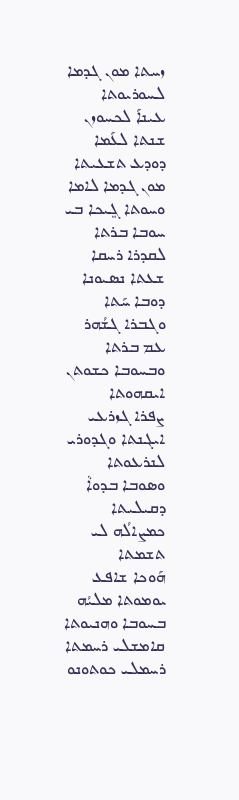ܙܚܬܐ ܡܘܢ ܓܕܡܐ ܠܚܘܪܝܘܬܐ
ܥܝܢܐܰ ܠܟܚܘܙܢ ܫܢܬܐ ܠܥܰܡܐ ܕܘܕܥ ܬܫܥܝܬܐ
ܡܘܢ ܓܕܡܐ ܠܐܡܐ ܘܚܘܬܐ ܓܸܝܟܐ ܒܝ ܚܘܒܐ ܒܪܬܐ
ܠܩܕܪܐ ܪܚܩܐ ܫܥܬܐ ܢܣܝܘܢܐ ܕܘܒܐ ܚܰܬܐ
ܘܓܒܪܐ ܓܫܳܗܪ ܥܡ ܒܪܬܐ ܘܒܚܘܒܐ ܟܫܘܬܢ ܐܝܩܗܘܬܐ
ܨܦܪܐ ܓܙܪܥܝ ܐܝܓܢܬܐ ܘܓܕܘܪܝ ܠܢܪܥܘܬܐ
ܘܣܘܒܐ ܒܕܘܐܵ ܕܩܝܠܝܬܐ ܟܡܨܐܠܳܗ ܠܝ ܬܫܡܬܐ
ܗܰܘܟܐ ܫܐܦܥ ܝܘܡܘܬܐ ܡܠܝܳܗ ܒܚܘܒܐ ܘܗܢܝܘܬܐ
ܩܐܡܫܠܝ ܪܚܡܬܐ
ܪܚܡܠܝ ܟܘܬܘܢܘ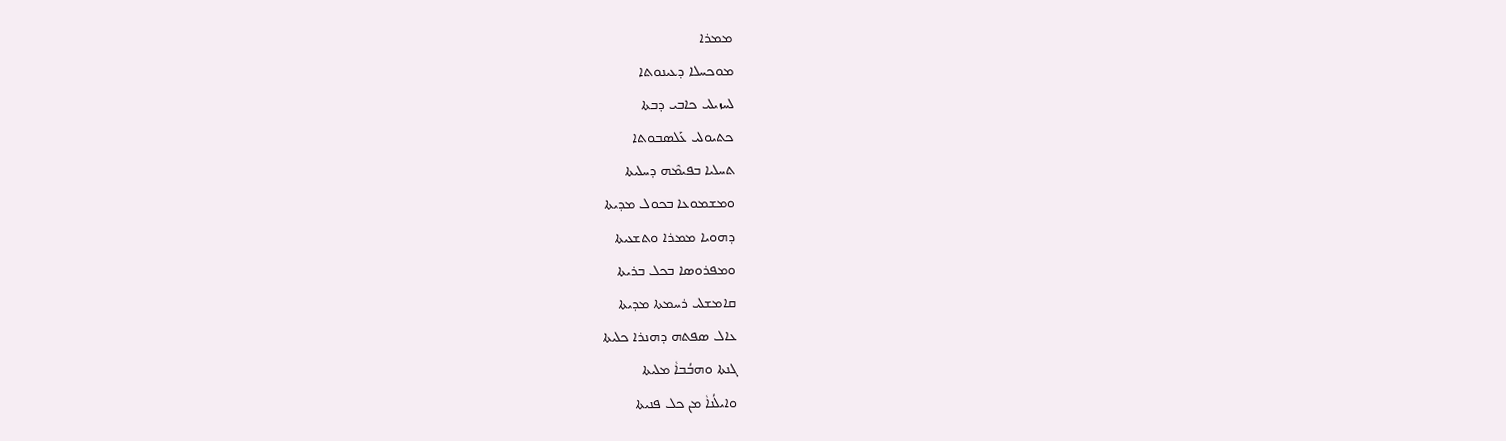ܡܡܪܐ
ܡܘܟܚܠܐ ܕܥܝܢܘܬܐ
ܠܚܙܝܠܝ ܟܐܒܝ ܕܒܬܐ
ܟܬܝܘܠܝ ܥܰܠܣܒܘܬܐ
ܬܚܠܝܐ ܒܦܝܡܶܗ ܕܚܠܝܬܐ
ܘܡܫܡܘܥܐ ܒܟܘܠ ܡܕܝܬܐ
ܕܗܘܝܐ ܡܡܪܐ ܘܬܫܥܝܬܐ
ܘܡܦܪܘܣܐ ܒܟܠ ܒܪܝܬܐ
ܩܐܡܫܠܝ ܪܚܡܬܐ ܡܕܝܬܐ
ܥܐܠ ܣܦܬܗ ܕܗܢܪܐ ܟܠܝܬܐ
ܓܢܬܐ ܘܗܒܳܒܐܵ ܡܠܝܬܐ
ܘܐܝܠܳܢܐܵ ܡܢ ܟܠ ܦܢܝܬܐ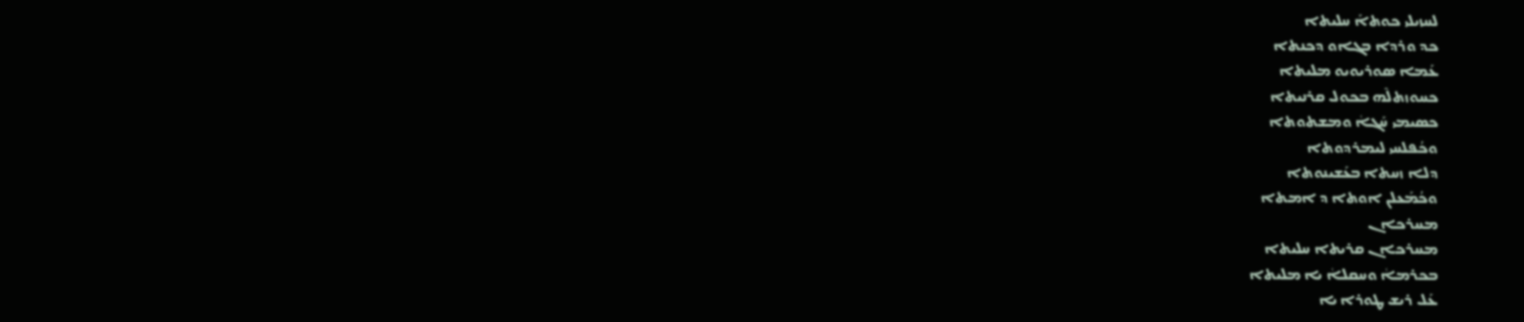ܠܚܙܝܠܝ ܟܘܬܐܰ ܚܠܝܬܐ
ܟܕ ܘܪܕܐ ܒܓܐܘ ܕܟܢܬܐ
ܥܰܡܐ ܣܘܪܝܘܝܘ ܡܠܝܬܐ
ܟܚܘܙܬܠܶܗ ܒܟܘܠ ܩܪܢܝܬܐ
ܟܣܝܡܝ ܚܰܓܐܵ ܘܡܫܬܘܬܐ
ܘܟܳܦܠܚܝ ܠܝܡܪܕܘܬܐ
ܕܠܐ ܙܚܬܐ ܒܥܰܫܝܢܘܬܐ
ܘܟܳܡܰܥܠܢ ܐܘܬܐ ܕ ܐܡܬܐ
ܡܚܪܟܐܢ
ܡܚܪܟܐܢ ܩܪܝܬܐ ܚܠܝܬܐ
ܒܟܪܡܐܵ ܘܚܩܠܐܵ ܝܐ ܡܠܝܬܐ
ܥܰܠ ܪܝܫ ܛܘܪܐ ܝܐ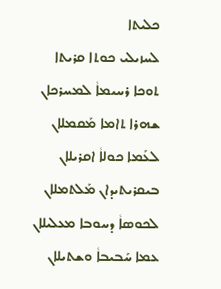ܟܠܝܬܐ
ܠܚܙܝܠܝ ܟܘܬܐ ܩܪܝܬܐ
ܬܘܟܐ ܪܚܝܡܐܵ ܠܡܚܪܟܐܢ
ܫܗܪܐ ܬܐܡܐ ܡܰܩܡܠܐܢ
ܠܥܰܡܐ ܟܘܠܐܵ ܐܩܪܝܠܐܢ
ܒܝܩܪܝܬܝܕܐܢ ܡܰܠܬܡܠܐܢ
ܠܟܘܣܐܵ ܕܚܘܒܐ ܡܥܠܝܠܐܢ
ܥܡܐ ܚܰܒܝܒܐܵ ܘܫܬܝܠܐܢ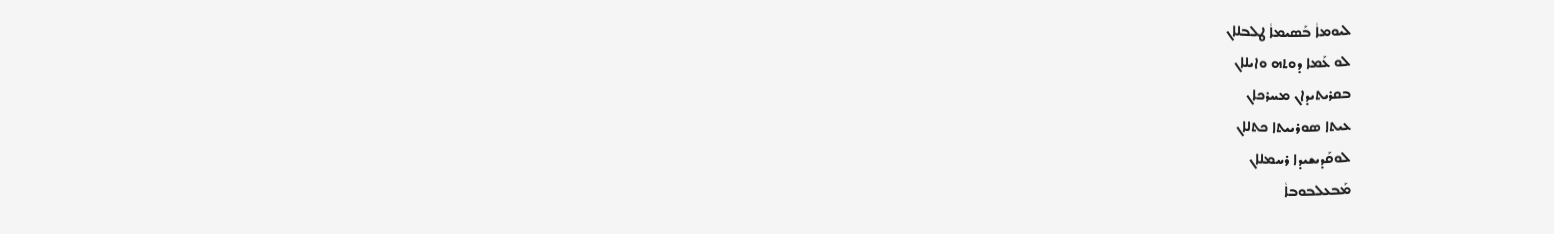ܠܝܘܡܐܵ ܒܰܣܝܡܐܵ ܛܠܒܠܐܢ
ܠܘ ܥܰܡܐ ܕܘܬܗ ܘܐܝܠܐܢ
ܒܩܪܝܬܝܕܐܢ ܡܚܪܟܐܢ
ܥܝܬܐ ܣܘܪܝܝܬܐ ܟܬܠܐܢ
ܠܘܩܰܕܝܫܝܕܐ ܪܚܡܠܐܢ
ܡܰܒܥܠܒܘܒܐܵ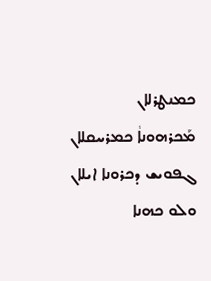ܟܡܢܛܪܠܐܢ
ܡܰܟܪܗܘܢܐܵ ܟܡܪܚܩܠܐܢ
ܓܦܘܝܫ ܕܟܪܘܢܐ ܐܝܠܐܢ
ܘܠܘ ܟܗܢܐ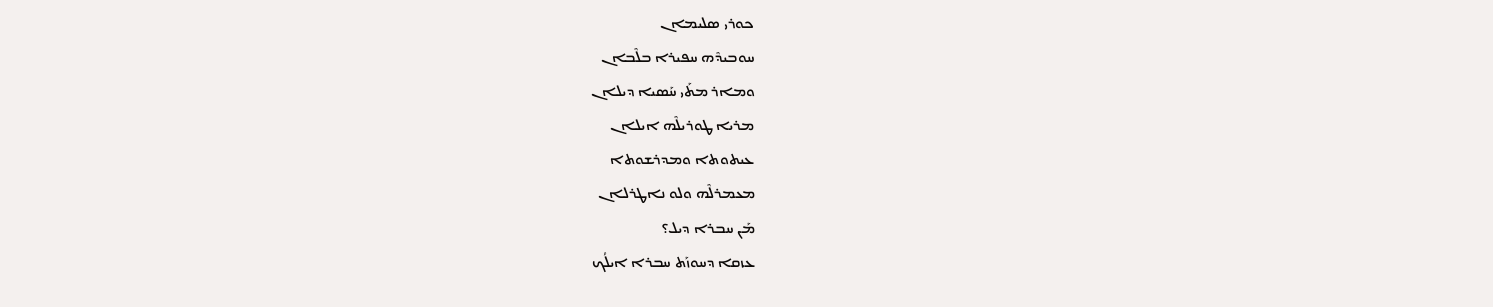ܟܘܪܝ ܣܠܝܡܐܢ
ܚܘܒܝܕܶܗ ܚܦܝܪܐ ܒܠܶܒܐܢ
ܘܡܐܪ ܡܬܰܝ ܚܰܣܝܐ ܕܝܠܐܢ
ܡܪܝܐ ܛܘܪܝܠܶܗ ܐܝܠܐܢ
ܥܝܬܘܬܐ ܘܡܕܪܫܘܬܐ
ܡܥܡܪܠܶܗ ܘܠܘ ܢܐܛܪܠܐܢ
ܡܰܢ ܚܒܪܐ ܕܝܠ؟
ܥܙܩܐ ܕܚܘܙܰܬ ܚܒܪܐ ܐܝܠܳܟ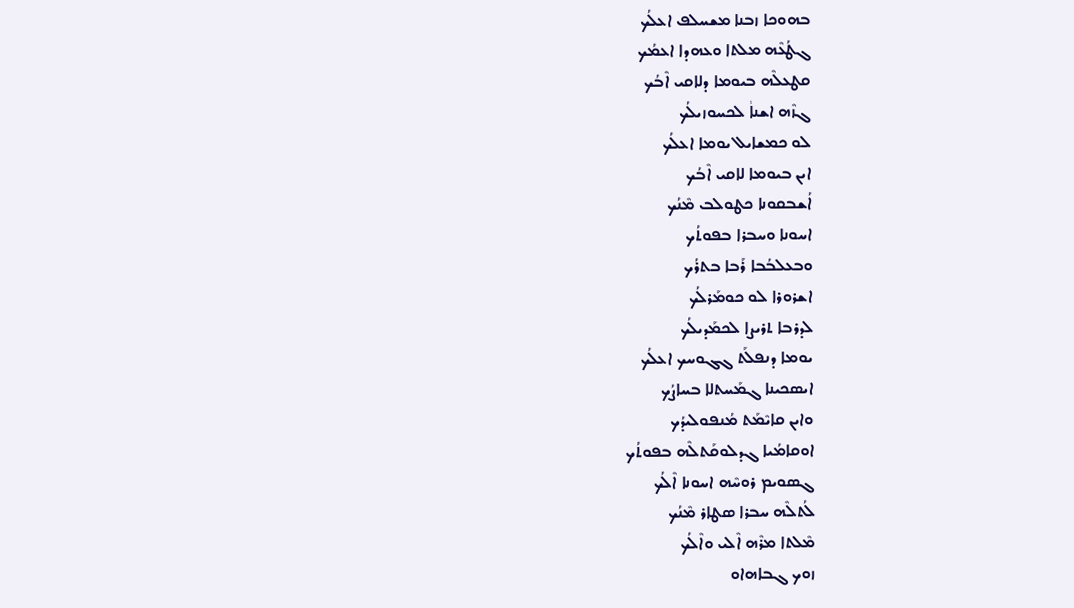ܒܗܘܟܐ ܙܒܢܐ ܡܫܚܠܦ ܐܥܠܳܟ
ܓܛܳܥܶܗ ܡܠܬܐ ܘܥܗܕܐ ܐܥܡܳܟ
ܩܛܥܠܶܗ ܒܝܘܡܐ ܕܠܐܩܝ ܐܶܒܳܟ
ܓܙܶܗ ܐܫܢܐܵ ܠܟܚܘܙܝܠܳܟ
ܠܘ ܟܡܫܐܝܠ ܝܘܡܐ ܐܥܠܳܟ
ܐܝܢ ܒܝܘܡܐ ܠܐܩܝ ܐܶܒܳܟ
ܐܳܫܒܩܘܢܐ ܟܛܘܠܒ ܡܶܢܳܟ
ܐܚܘܢܐ ܘܚܒܪܐ ܒܦܘܬܳܟ
ܘܒܥܠܒܳܒܐ ܪܰܒܐ ܒܬܪܳܟ
ܐܫܪܘܪܐ ܠܘ ܟܘܡܰܪܠܳܟ
ܠܕܪܒܐ ܬܪܝܨܐ ܠܟܡܰܕܝܠܳܟ
ܝܘܡܐ ܕܢܦܠܰܬ ܓܓܘܚܟ ܐܥܠܳܟ
ܐܝܣܟܝܢܐ ܓܡܰܚܬܠܐ ܒܚܐܨܳܟ
ܘܐܝܢ ܩܐܝܶܡܰܬ ܡܳܢܦܘܠܝܕܳܟ
ܐܘܩܐܡܳܝܐ ܓܕܠܘܩܰܬܠܶܗ ܒܦܘܬܳܟ
ܓܣܘܝܡ ܪܘܚܶܗ ܐܚܘܢܐ ܐܶܠܳܟ
ܠܳܬܠܶܗ ܚܒܪܐ ܣܛܐܪ ܡܶܢܳܟ
ܡܶܠܬܐ ܡܪܶܗ ܐܶܠܝ ܘܐܶܠܳܟ
ܙܘܟ ܓܒܐܗܐܘ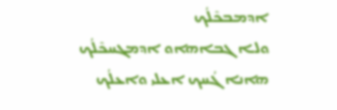ܐܕܡܒܟܶܠܳܟ
ܘܠܐ ܓܒܐܗܐܘ ܐܕܡܓܚܟܶܠܳܟ
ܗܐܢܐ ܓܳܚܟ ܐܥܠܝ ܘܐܥܠܳܟ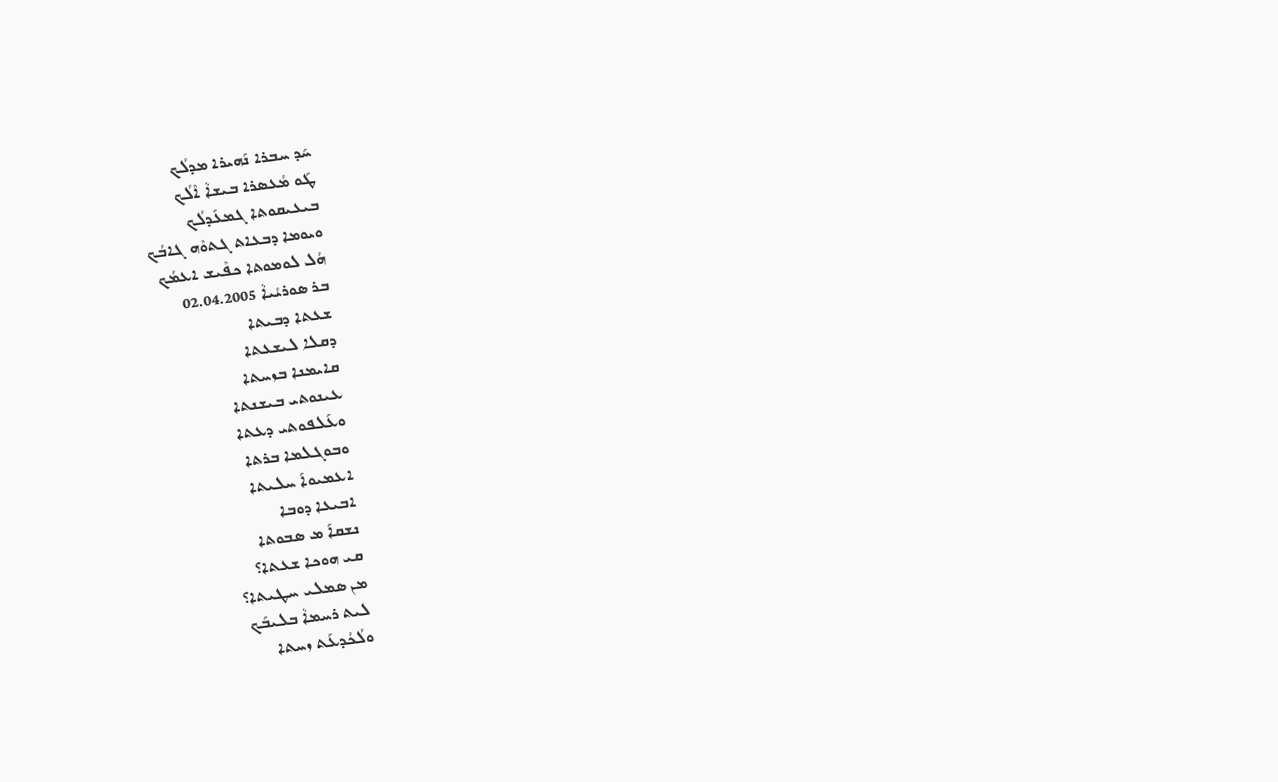ܚܰܕ ܚܒܪܐ ܢܰܗܝܪܐ ܡܕܠܳܟ
ܛܰܘ ܡܳܥܣܪܐ ܒܝܫܐܵ ܐܶܠܳܟ
ܒܝܥܝܩܘܬܐ ܓܡܥܰܕܠܳܟ
ܘܝܘܡܐ ܕܒܥܐܬ ܓܬܘܶܗ ܓܐܒܳܟ
ܗܳܠ ܠܘܡܘܬܐ ܟܦܶܝܫ ܐܥܡܳܟ
ܒܪ ܣܘܪܝܳܝܐܵ 02.04.2005
ܫܥܬܐ ܕܒܝܬܐ
ܕܩܠܐ ܠܝܫܥܬܐ
ܩܐܝܡܢܐ ܒܙܚܬܐ
ܥܝܢܘܬܝ ܒܝܫܢܬܐ
ܘܥܰܠܦܘܬܝ ܕܥܬܐ
ܘܒܘܓܠܡܐ ܒܪܬܐ
ܐܥܡܝܘܐܰ ܚܠܝܬܐ
ܐܒܝܥܐ ܕܘܒܐ
ܢܫܩܐܰ ܡ ܣܒܘܬܐ
ܩܝ ܗܘܟܐ ܫܥܬܐ؟
ܡܢ ܣܡܠܝ ܚܛܝܬܐ؟
ܠܝܬ ܪܚܡܐܵ ܒܠܝܒܰܟ
ܘܠܳܟܳܕܥܰܬ ܙܚܬܐ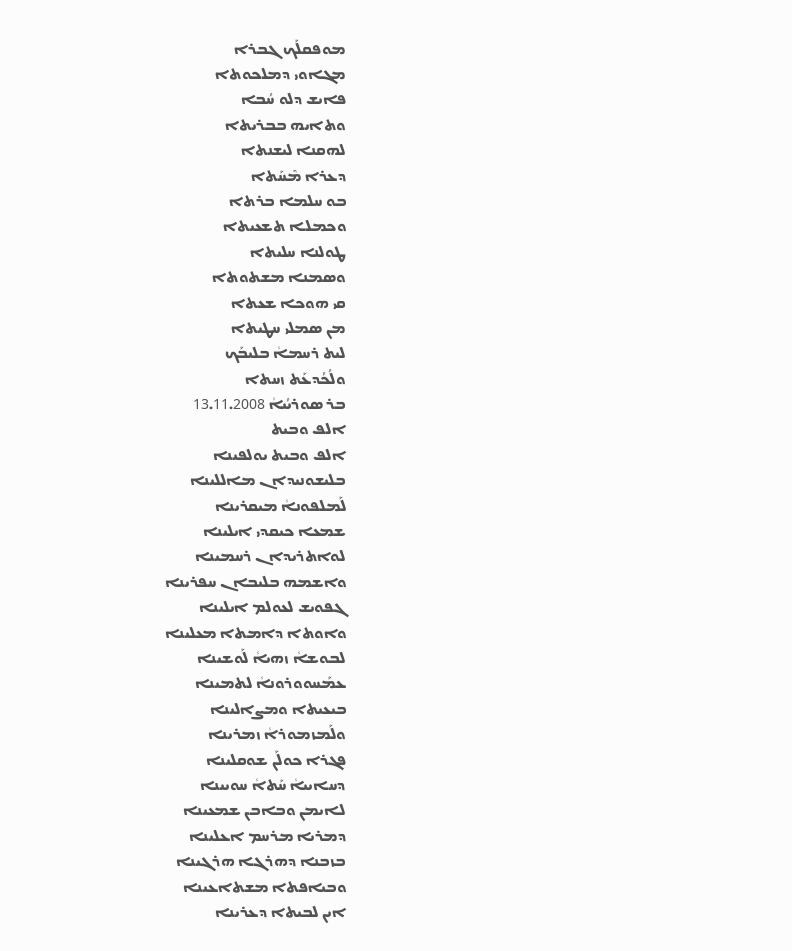ܡܘܦܩܠܰܟ ܓܒܪܐ
ܡܓܐܘܝ ܕܡܠܟܘܬܐ
ܦܐܝܫ ܕܠܘ ܚܳܒܐ
ܘܬܐܝܗ ܒܒܪܝܬܐ
ܠܗܩܢܐ ܠܝܫܢܬܐ
ܕܥܪܐ ܡܶܚܰܬܐ
ܒܘ ܚܠܡܐ ܒܪܬܐ
ܘܟܡܠܐ ܬܫܥܝܬܐ
ܛܘܠܢܐ ܚܠܝܬܐ
ܘܣܡܢܐ ܡܫܬܘܬܐ
ܩܝ ܗܘܟܐ ܫܥܬܐ
ܡܢ ܣܡܠܝ ܚܛܝܬܐ
ܠܝܬ ܪܚܡܐܵ ܒܠܝܒܰܟ
ܘܠܳܟܳܕܥܰܬ ܙܚܬܐ
ܒܪ ܣܘܪܝܳܝܐܵ 13.11.2008
ܐܠܦ ܘܒܝܬ
ܐܠܦ ܘܒܝܬ ܝܘܠܦܝܢܐ
ܒܠܝܫܘܢܝܕܐܢ ܡܐܠܠܝܢܐ
ܠܰܡܠܦܘܢܐܵ ܡܝܩܪܝܢܐ
ܫܡܥܐ ܟܝܩܕܝ ܐܝܠܝܢܐ
ܠܘܐܬܪܝܕܐܢ ܪܚܡܝܢܐ
ܘܐܫܡܗ ܒܠܝܒܐܢ ܚܦܪܝܢܐ
ܓܦܘܝܫ ܠܥܘܠܡ ܐܝܠܝܢܐ
ܘܐܘܬܐ ܕܐܡܬܐ ܡܥܠܝܢܐ
ܠܒܘܫܐܵ ܙܗܝܐܵ ܠܰܘܫܝܢܐ
ܥܡܰܚܘܘܪܘܢܐܵ ܠܬܡܝܢܐ
ܒܝܥܝܬܐ ܘܡܨܐܠܝܢܐ
ܘܠܰܡܙܡܘܪܐܵ ܙܡܪܝܢܐ
ܦܓܪܐ ܟܘܠܰܢ ܫܘܩܠܝܢܐ
ܕܚܐܝܝܐܵ ܚܰܬܐܵ ܚܘܝܝܢܐ
ܠܐܝܡܢ ܘܒܐܒܢ ܫܡܥܝܢܐ
ܕܡܪܝܐ ܡܪܚܡ ܐܥܠܝܢܐ
ܒܙܒܢܐ ܕܗܪܓܐ ܗܪܓܝܢܐ
ܘܒܝܐܦܬܐ ܡܫܬܐܥܝܢܐ
ܐܝܢ ܠܒܝܬܐ ܕܥܪܝܢܐ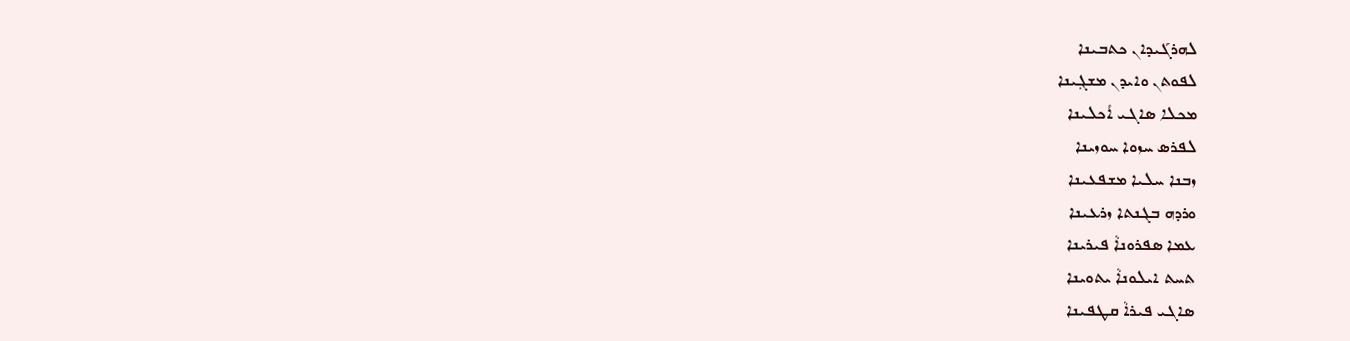ܠܗܪܓܰܝܕܐܢ ܟܬܒܝܢܐ
ܠܦܘܬܢ ܘܐܝܕܢ ܡܫܓܼܝܢܐ
ܡܟܠܐ ܣܐܓܝ ܐܳܟܠܝܢܐ
ܠܦܪܣ ܚܙܘܐ ܚܘܙܝܢܐ
ܙܒܢܐ ܚܠܝܐ ܡܫܦܥܝܢܐ
ܘܪܕܗ ܒܓܢܬܐ ܙܪܥܝܢܐ
ܥܡܐ ܣܦܪܘܢܐܵ ܦܝܪܝܢܐ
ܬܚܬ ܐܝܠܘܢܐܵ ܝܬܘܝܢܐ
ܣܐܓܝ ܦܝܪܐܵ ܩܛܦܝܢܐ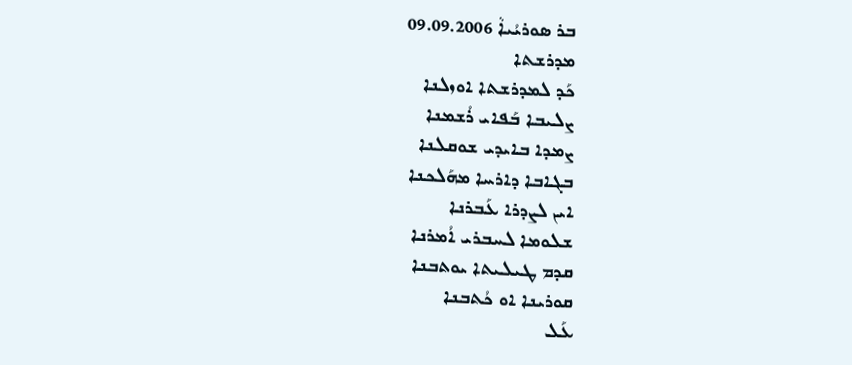ܒܪ ܣܘܪܝܳܝܐܵ 09.09.2006
ܡܕܪܫܬܐ
ܟܰܕ ܠܡܕܪܫܬܐ ܐܘܙܠܢܐ
ܨܠܝܒܐ ܒܰܦܐܝ ܪܳܫܡܢܐ
ܨܡܕܐ ܒܐܝܕܝ ܫܘܩܠܢܐ
ܒܓܐܒܐ ܕܐܪܚܐ ܡܗܰܠܟܢܐ
ܐܝܢ ܠܨܕܪܐ ܥܰܒܪܢܐ
ܫܠܘܡܐ ܠܚܒܪܝ ܐܳܡܪܢܐ
ܩܕܡ ܛܝܠܝܬܐ ܝܘܬܒܢܐ
ܩܘܪܝܢܐ ܐܘ ܟܳܬܒܢܐ
ܥܰܠ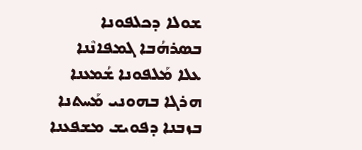ܫܘܠܐ ܕܟܠܦܘܢܐ
ܒܣܪܗܳܒܐ ܓܡܦܐܢܶܢܐ
ܥܠܐ ܡܰܠܦܘܢܐ ܫܳܡܥܢܐ
ܗܪܓܐ ܒܗܘܢܝ ܡܰܚܬܢܐ
ܒܙܒܢܐ ܕܦܘܝܫ ܡܫܦܥܢܐ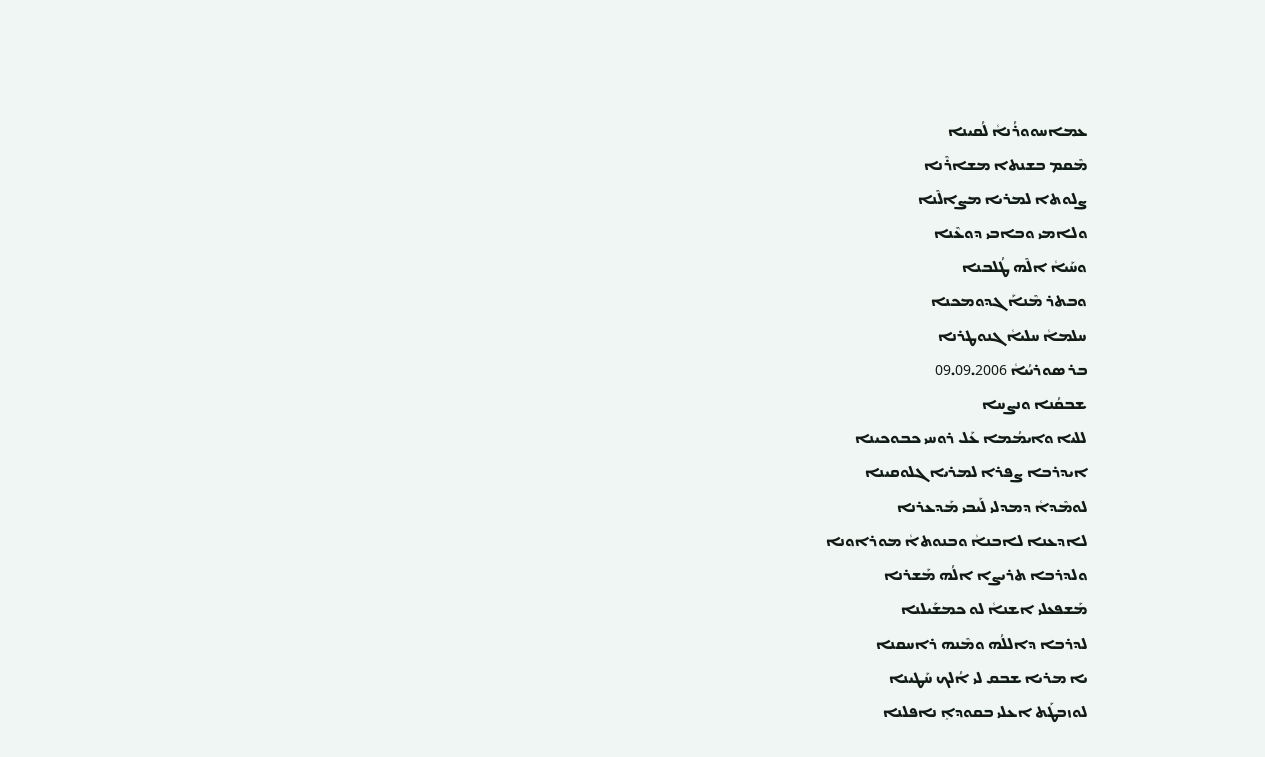ܥܡܐܚܘܘܪܳܢܐܵ ܠܳܩܝܢܐ
ܡܶܩܡ ܒܫܢܬܐ ܡܫܐܪܶܢܐ
ܨܠܘܬܐ ܠܡܪܝܐ ܡܨܐܠܶܢܐ
ܘܠܐܡܝ ܘܒܐܒܝ ܕܘܥܶܢܐ
ܘܚܰܝܐܵ ܐܠܶܗ ܛܳܠܒܢܐ
ܘܒܬܪ ܡܶܢܐܰ ܓܕܘܡܟܢܐ
ܚܠܡܐܵ ܚܠܝܐܵ ܓܢܘܛܪܢܐ
ܒܪ ܣܘܪܝܳܝܐܵ 09.09.2006
ܫܒܩܳܢܐ ܘܢܨܚܐ
ܠܠܝܐ ܘܐܝܡܳܡܐ ܥܰܠ ܪܘܚܝ ܟܒܘܟܝܢܐ
ܐܝܕܪܒܐ ܨܦܪܐ ܠܡܪܝܐ ܓܠܘܩܝܢܐ
ܠܘܡܶܕܐܵ ܕܡܕܠܝ ܠܰܝܒܝ ܡܰܕܥܪܢܐ
ܠܐܕܥܢܐ ܠܐܒܢܐܵ ܘܒܢܘܬܐܵ ܡܘܪܐܘܢܐ
ܘܠܕܪܒܐ ܬܪܝܨܐ ܐܠܳܗ ܡܰܫܪܢܐ
ܡܰܫܦܥܠܝ ܐܫܢܐܵ ܠܘ ܟܡܫܰܝܠܢܐ
ܠܕܪܒܐ ܕܐܠܠܳܗ ܘܡܶܢܗ ܪܐܚܩܢܐ
ܝܐ ܡܪܝܐ ܫܒܩ ܠܝ ܐܳܠܟ ܚܰܛܝܢܐ
ܠܘܙܒܛܰܬ ܐܥܠܝ ܒܩܘܕܐܸ ܢܐܦܠܢܐ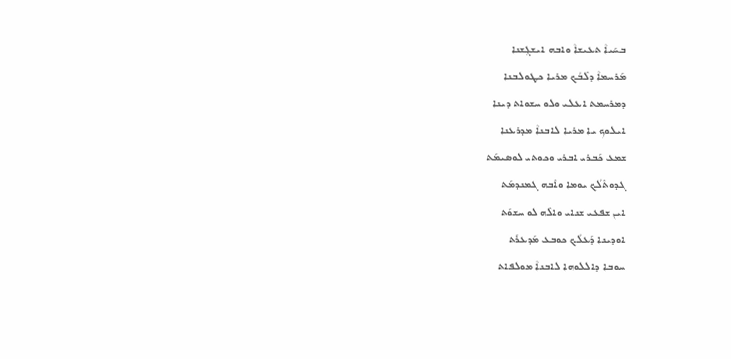ܒܚܰܝܐܵ ܬܥܝܫܐܵ ܘܐܒܗ ܐܝܫܓܼܫܢܐ
ܡܰܪܚܡܐܵ ܕܠܶܒܳܟ ܡܪܝܐ ܟܛܘܠܒܢܐ
ܕܡܪܚܡܬ ܐܥܠܝ ܘܠܘ ܚܫܘܐܬ ܕܝܢܐ
ܐܝܠܘܟ ܝܐ ܡܪܝܐ ܠܐܒܢܐܵ ܡܕܪܥܢܐ
ܫܡܥ ܟܰܒܪܝ ܐܒܪܝ ܘܟܘܬܝ ܠܘܣܝܡܰܬ
ܓܕܘܬܶܠܳܟ ܝܘܡܐ ܘܐܶܒܗ ܓܡܢܕܡܰܬ
ܐܝܢ ܫܦܥܝ ܫܢܐܝ ܘܐܠܶܗ ܠܘ ܚܫܘܰܬ
ܐܘܕܝܢܐ ܕܰܥܠܳܟ ܟܘܒܥ ܡܰܕܥܪܰܬ
ܚܘܒܐ ܕܐܠܠܘܗܐ ܠܐܒܢܐܵ ܡܘܠܦܐܬ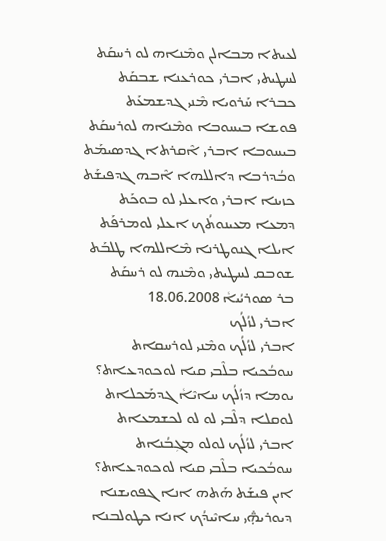ܠܥܝܬܐ ܡܒܐܠܢ ܘܡܶܢܐܗ ܠܘ ܪܚܩܰܬ
ܠܚܛܝܬܝ ܐܒܪܝ ܟܘܪܥܢܐ ܫܒܩܰܬ
ܟܒܪܐ ܚܰܪܘܝܐ ܡܶܢܝ ܓܕܫܡܥܰܬ
ܦܘܫܐ ܒܝܚܘܒܐ ܘܡܶܢܐܗ ܠܘܪܚܩܰܬ
ܒܝܚܘܒܐ ܐܒܪܝ ܐܶܩܪܬܐ ܓܕܣܝܡܰܬ
ܘܒܳܕܪܒܐ ܕܐܠܠܗܐ ܐܶܒܗ ܓܕܦܝܫܰܬ
ܟܙܝܢܐ ܐܒܪܝ ܘܐܥܠܝ ܠܘ ܒܘܟܰܬ
ܕܡܥܐ ܡܥܝܢܘܬܳܟ ܐܥܠܝ ܠܘܡܪܦܰܬ
ܐܝܠܐ ܓܢܘܛܪܢܐ ܡܶܐܠܠܗܐ ܛܠܒܰܬ
ܫܘܒܩ ܠܚܛܝܬܝ ܘܡܶܢܗ ܠܘ ܪܚܩܰܬ
ܒܪ ܣܘܪܝܳܝܐܵ 18.06.2008
ܐܒܪܝ ܠܙܳܠܳܟ
ܐܒܪܝ ܠܙܳܠܳܟ ܘܡܶܢܝ ܠܘܪܚܩܐܬ
ܚܘܒܳܟܝܐ ܒܠܶܒܝ ܩܝܐ ܠܘܟܘܕܥܐܬ؟
ܝܘܡܐ ܕܙܳܠܳܟ ܚܐܝܶܐܵ ܓܕܡܰܟܠܐܬ
ܠܘܩܠܐ ܕܠܶܒܝ ܠܘ ܠܘ ܠܟܫܡܥܐܬ
ܐܒܪܝ ܠܙܳܠܳܟ ܠܘܠܘ ܡܓܼܒܳܢܐܬ
ܚܘܒܳܟܝܐ ܒܠܶܒܝ ܩܝܐ ܠܘܟܘܕܥܐܬ؟
ܐܝܢ ܦܝܫܰܬ ܗܰܬܗ ܐܢܐ ܓܦܘܝܫܢܐ
ܕܝܘܪܞܝ ܚܐܝܶܝܕܳܟ ܐܢܐ ܟܛܘܠܒܢܐ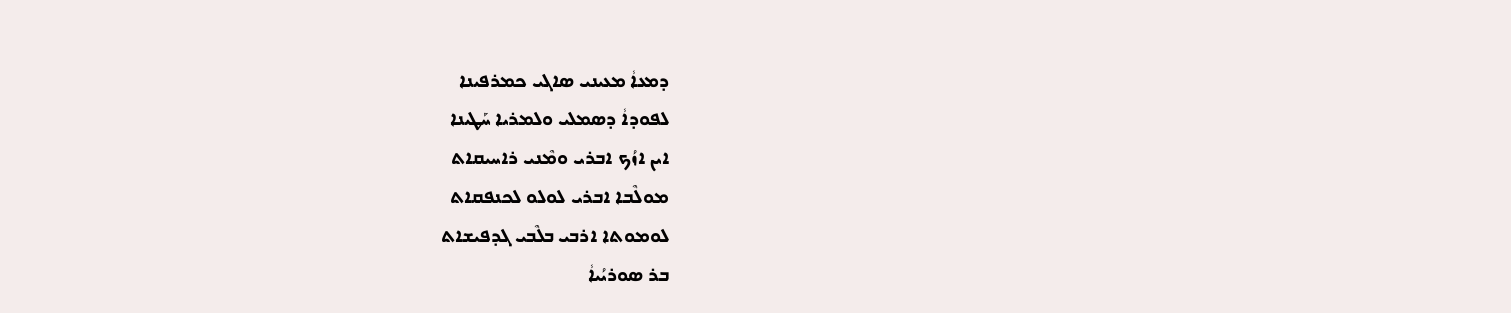ܕܡܥܐܵ ܡܥܝܢܝ ܣܐܓܝ ܟܡܪܦܝܢܐ
ܠܦܘܕܐܵ ܕܣܡܠܝ ܘܠܡܪܝܐ ܚܰܛܝܢܐ
ܐܝܢ ܐܙܳܟ ܐܒܪܝ ܘܡܶܢܝ ܪܐܚܝܩܐܬ
ܡܘܠܶܒܐ ܐܒܪܝ ܠܘܠܘ ܠܟܢܦܩܐܬ
ܠܘܡܘܬܐ ܐܪܒܝ ܒܠܶܒܝ ܓܕܦܝܫܐܬ
ܒܪ ܣܘܪܝܳܝܐܵ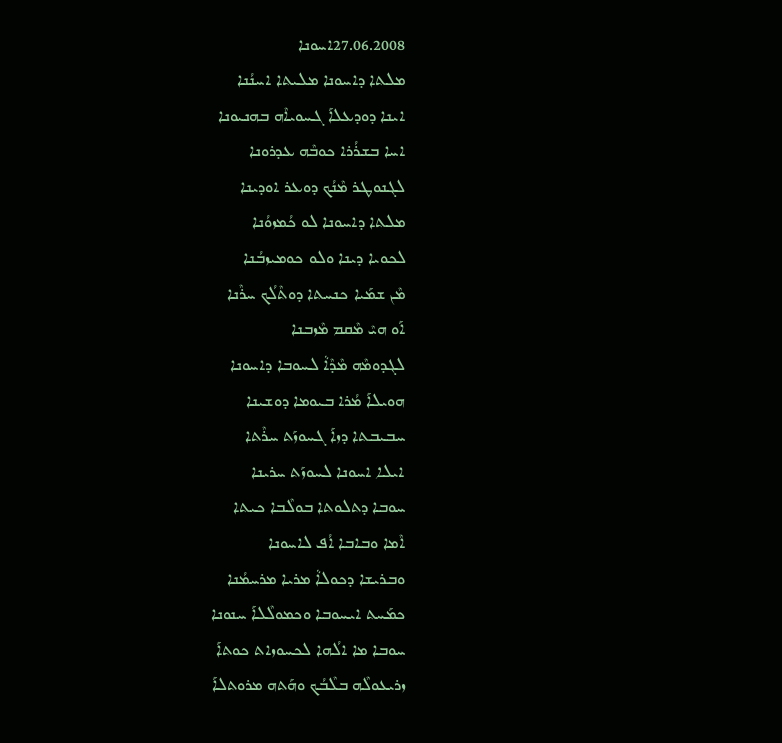27.06.2008ܐܚܘܢܐ
ܡܠܬܐ ܕܐܚܘܢܐ ܡܠܝܬܐ ܐܚܢܳܢܐ
ܐܝܢܐ ܕܘܕܥܠܐܰ ܓܚܘܝܐܶܗ ܒܗܢܝܘܢܐ
ܐܚܐ ܒܫܪܳܪܐ ܟܘܒܶܗ ܥܕܪܘܢܐ
ܠܓܢܘܛܪ ܡܶܢܳܟ ܕܘܥܪ ܐܘܕܝܢܐ
ܡܠܬܐ ܕܐܚܘܢܐ ܠܘ ܟܳܡܙܘܳܢܐ
ܠܟܘܝܐ ܕܝܢܐ ܘܠܘ ܟܘܡܝܙܒܳܢܐ
ܡܶܢ ܫܡܰܝܐ ܟܢܚܬܐ ܕܘܬܶܠܳܟ ܚܪܶܢܐ
ܐܰܘ ܗܝܶ ܡܶܩܡ ܡܶܙܒܢܐ
ܠܓܕܘܡܶܗ ܡܶܕܶܐܵ ܠܚܘܒܐ ܕܐܚܘܢܐ
ܗܘܝܠܐܰ ܡܳܪܐ ܒܝܘܡܐ ܕܘܫܝܢܐ
ܚܒܝܒܬܐ ܕܙܐܰ ܓܚܘܙܰܬ ܚܪܶܬܐ
ܐܝܠܐ ܐܚܘܢܐ ܠܚܘܙܰܬ ܚܪܝܢܐ
ܚܘܒܐ ܕܬܠܘܬܐ ܒܘܠܶܒܐ ܟܝܬܐ
ܐܶܡܐ ܘܒܐܒܐ ܐܳܦ ܠܐܚܘܢܐ
ܘܒܪܝܫܐ ܕܟܘܠܐܵ ܡܪܝܐ ܡܪܚܡܳܢܐ
ܟܡܰܚܬ ܐܝܚܘܒܐ ܘܟܡܘܠܶܠܐܰ ܚܢܘܢܐ
ܚܘܒܐ ܡܐ ܐܠܳܗܐ ܠܟܚܘܙܐܬ ܟܘܬܐܰ
ܙܪܝܥܘܠܶܗ ܒܠܶܒܳܟ ܘܗܰܬܗ ܡܪܘܬܠܐܰ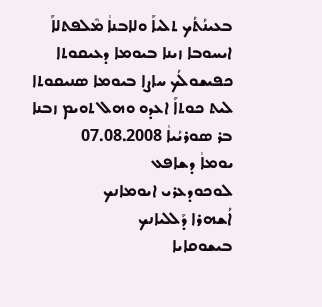ܒܥܝܢܳܬܳܟ ܬܠܝܐܰ ܘܠܐܒܢܐܵ ܡܶܠܦܬܠܐܰ
ܐܝܚܘܒܐ ܙܝܢܐ ܒܝܘܡܐ ܕܥܝܩܘܬܐ
ܟܦܝܫܘܠܳܟ ܚܐܨܐ ܒܝܘܡܐ ܣܢܝܩܘܬܐ
ܠܝܬ ܟܘܬܐܰ ܐܥܕܘ ܘܗܠ ܬܘܝܡ ܙܒܢܐ
ܒܪ ܣܘܪܝܳܝܐܵ 07.08.2008
ܝܘܡܐܵ ܕܫܐܦܥ
ܠܘܟܘܕܥܪܝ ܐܝܘܡܐܢܟ
ܐܳܫܗܪܐ ܕܰܠܠܝܐܢܟ
ܒܝܫܘܩܐܝܐ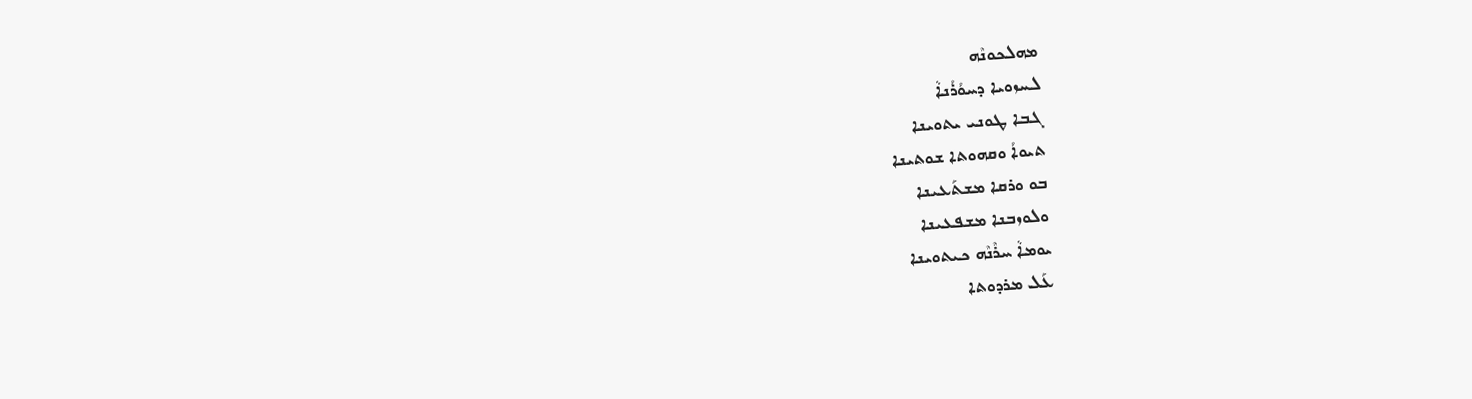ܡܗܠܟܘܢܶܗ
ܠܚܙܘܝܐ ܕܚܘܳܪܳܢܐܵ
ܓܒܐ ܛܘܢܝ ܝܬܘܝܢܐ
ܬܝܘܐܳ ܘܩܗܘܬܐ ܫܘܬܝܢܐ
ܒܘ ܘܪܩܐ ܡܫܬܰܥܝܢܐ
ܘܠܘܙܒܢܐ ܡܫܦܥܝܢܐ
ܝܘܡܐܵ ܚܪܶܢܶܗ ܟܝܬܘܝܢܐ
ܥܰܠ ܡܪܕܘܬܐ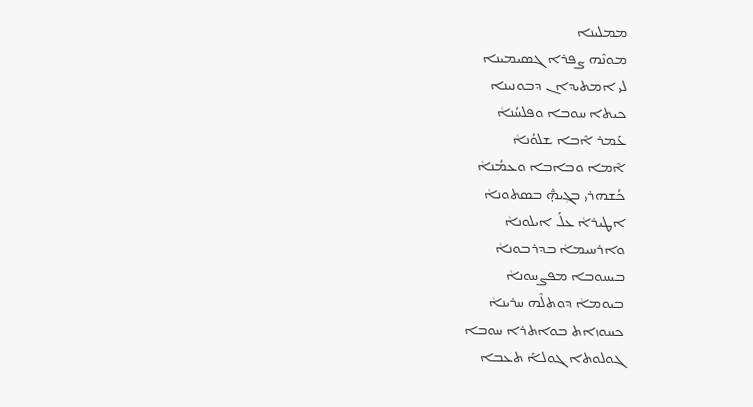ܡܡܠܝܢܐ
ܡܘܢܶܗ ܨܦܪܐ ܓܣܝܡܝܢܐ
ܠܝ ܐܡܬܝܕܐܢ ܕܒܘܢܝܢܐ
ܟܝܬܐ ܚܘܒܐ ܘܦܠܚܳܢܐܵ
ܥܰܡܪ ܐܶܒܐ ܫܠܘܳܢܐܵ
ܐܶܡܐ ܘܒܐܒܐ ܘܥܡܳܢܐܵ
ܟܳܫܗܪܝ ܒܓܼܞ ܒܣܬܘܢܐܵ
ܐܛܝܪܐܵ ܥܠܰ ܐܝܠܘܢܐܵ
ܘܐܪܚܝܡܐܵ ܒܕܪܒܘܢܐܵ
ܒܝܚܘܒܐ ܡܦܨܚܘܢܐܵ
ܒܝܘܡܐܵ ܕܘܬܠܶܗ ܚܪܝܢܐܵ
ܟܚܘܙܐܬ ܒܘܐܬܪܐ ܚܘܒܐ
ܓܘܠܘܬܐ ܓܘܠܐܰ ܬܥܒܐ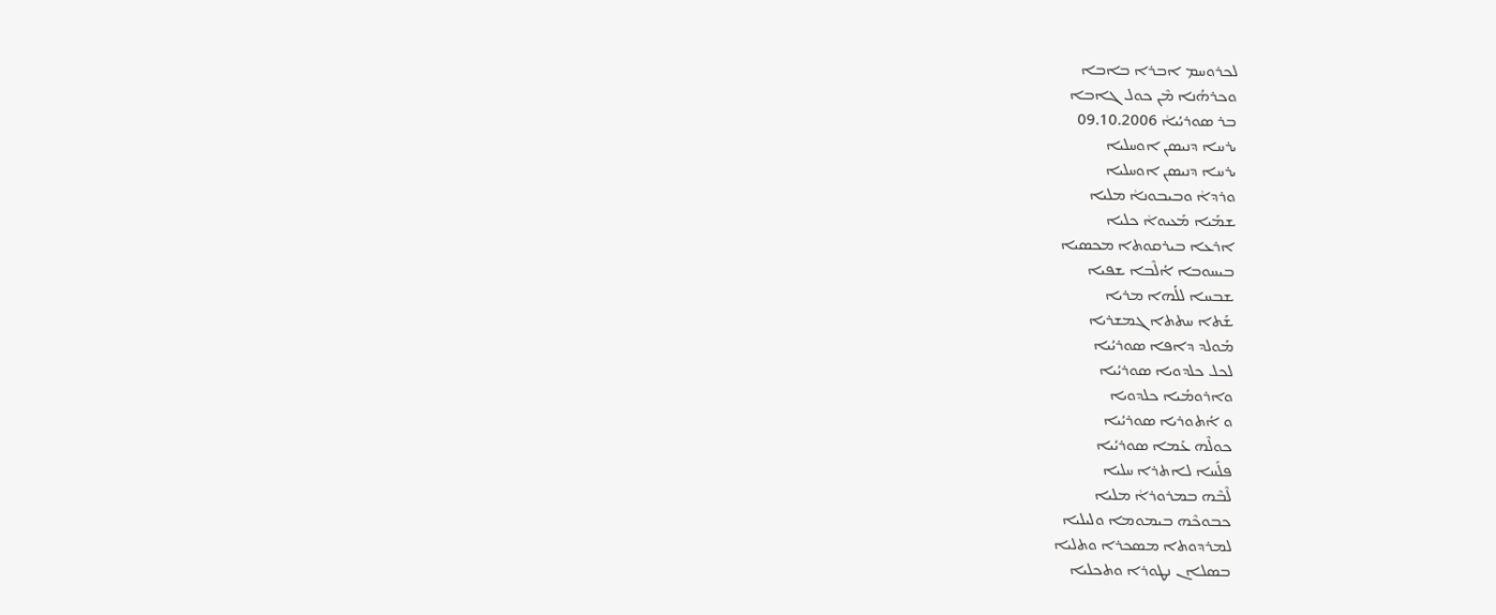ܠܟܪܘܚܡ ܐܒܪܐ ܒܐܒܐ
ܘܟܪܗܳܢܐ ܡܶܢ ܟܘܠ ܓܐܒܐ
ܒܪ ܣܘܪܝܳܝܐܵ 09.10.2006
ܝܪܚܐ ܕܢܝܣܢ ܐܘܚܠܝܐ
ܝܪܚܐ ܕܢܝܣܢ ܐܘܚܠܝܐ
ܘܪܕܐܵ ܘܒܝܒܘܢܐܵ ܡܠܝܐ
ܫܡܰܝܐ ܡܰܥܝܘܐܵ ܟܠܝܐ
ܐܪܥܐ ܒܝܪܩܘܬܐ ܡܟܣܝܐ
ܒܝܚܘܒܐ ܐܳܠܶܒܐ ܫܦܝܐ
ܫܒܚܐ ܠܠܳܗܐ ܡܪܝܐ
ܫܰܬܐ ܚܬܬܐ ܓܡܫܪܝܐ
ܡܰܘܠܕ ܕܐܦܐ ܣܘܪܝܳܝܐ
ܠܟܠ ܟܠܕܘܝܐ ܣܘܪܝܳܝܐ
ܘܐܪܘܡܳܝܐ ܟܠܕܘܝܐ
ܘ ܐܳܬܘܪܝܐ ܣܘܪܝܳܝܐ
ܟܘܠܶܗ ܥܰܡܐ ܣܘܪܝܳܝܐ
ܦܠܰܚܐ ܠܐܬܪܐ ܚܠܝܐ
ܠܶܒܶܗ ܒܡܪܘܪܐܵ ܡܠܝܐ
ܟܒܘܟܶܗ ܒܝܡܘܡܐ ܘܠܝܠܝܐ
ܠܡܪܕܘܬܐ ܡܣܟܪܐ ܘܬܠܝܐ
ܒܣܠܐܢ ܢܛܘܪܐ ܘܬܟܠܝܐ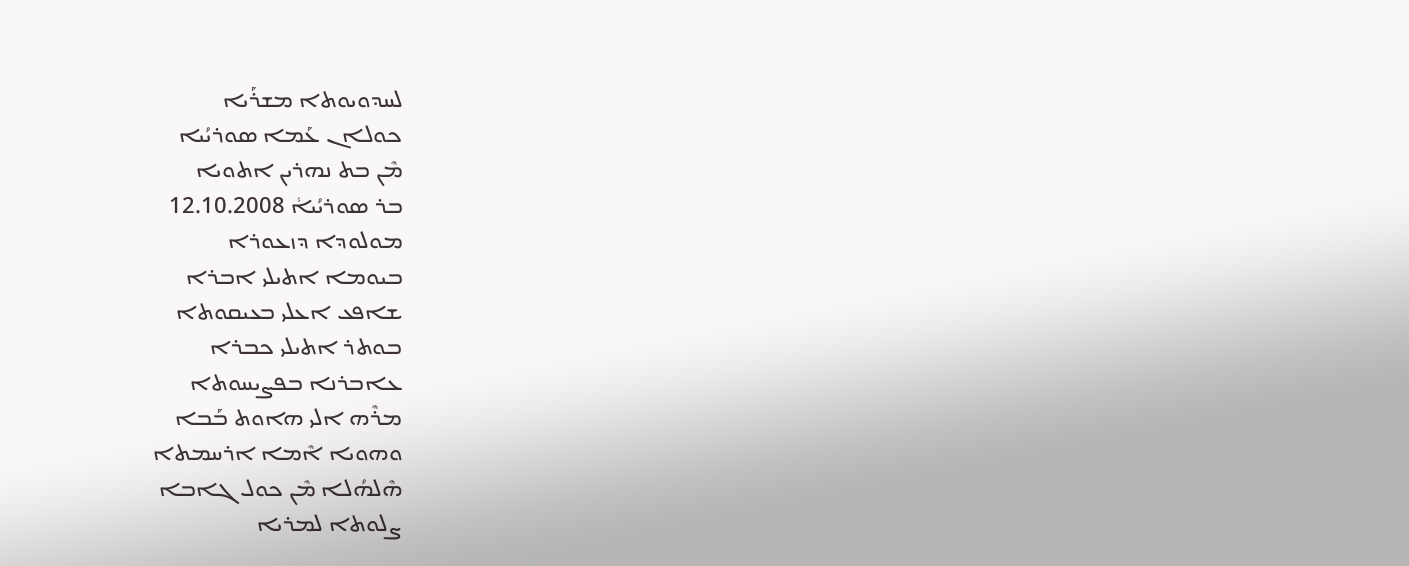ܠܚܕܘܝܘܬܐ ܡܫܪܰܝܐ
ܟܘܠܐܢ ܥܰܡܐ ܣܘܪܝܳܝܐ
ܡܶܢ ܒܬ ܢܗܪܝܢ ܐܬܘܝܐ
ܒܪ ܣܘܪܝܳܝܐܵ 12.10.2008
ܡܘܠܘܕܐ ܕܙܥܘܪܐ
ܒܝܘܡܐ ܐܬܝܠܝ ܐܒܪܐ
ܫܐܦܥ ܐܥܠܝ ܒܥܝܩܘܬܐ
ܒܘܬܪ ܐܬܝܠܝ ܟܒܪܐ
ܥܐܒܪܢܐ ܒܦܨܝܚܘܬܐ
ܡܪܶܗ ܐܠܝ ܗܐܘܬ ܒܰܒܐ
ܘܗܘܝܐ ܐܶܡܐ ܐܪܚܡܬܐ
ܗܶܠܗܳܠܐ ܡܶܢ ܟܘܠ ܓܐܒܐ
ܨܠܘܬܐ ܠܡܪܝܐ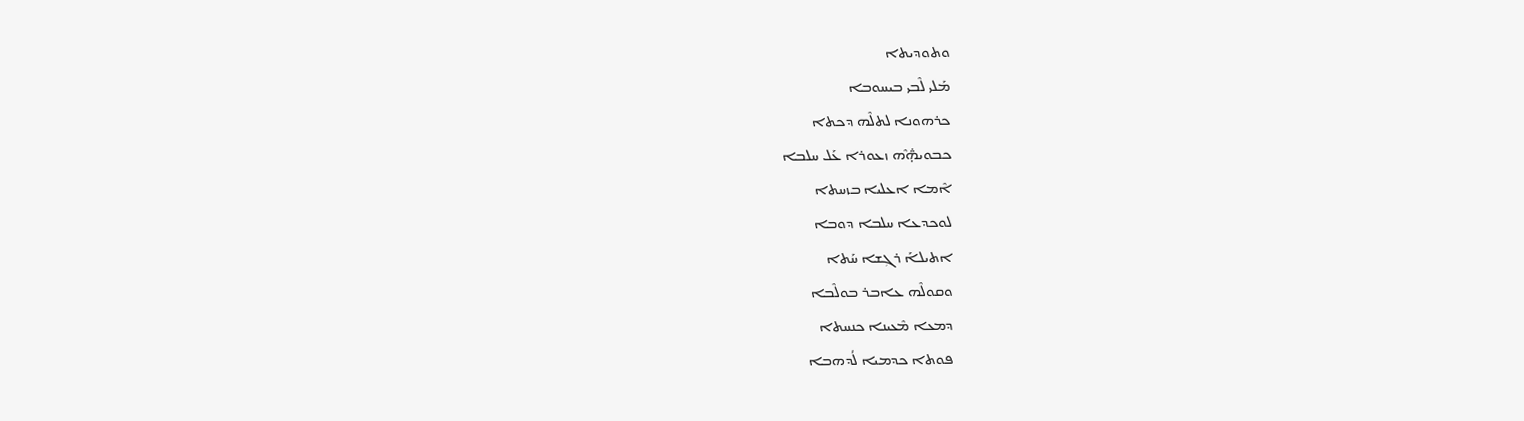ܘܬܘܕܝܬܐ
ܡܰܠܝ ܠܶܒܝ ܒܝܚܘܒܐ
ܟܪܗܘܢܐ ܠܬܠܶܗ ܕܟܬܐ
ܟܒܘܞܶܗ ܙܥܘܪܐ ܥܰܠ ܚܠܒܐ
ܐܶܡܐ ܐܥܠܝܐ ܒܙܚܬܐ
ܠܘܟܕܥܐ ܚܠܒܐ ܕܘܒܐ
ܐܬܝܠܐܰ ܪܓܼܫܐ ܚܰܬܐ
ܘܩܘܠܶܗ ܥܐܒܪ ܒܘܠܶܒܐ
ܕܡܥܐ ܡܶܥܝܢܐ ܟܢܚܬܐ
ܦܘܬܐ ܟܕܡܝܐ ܠܳܕܗܒܐ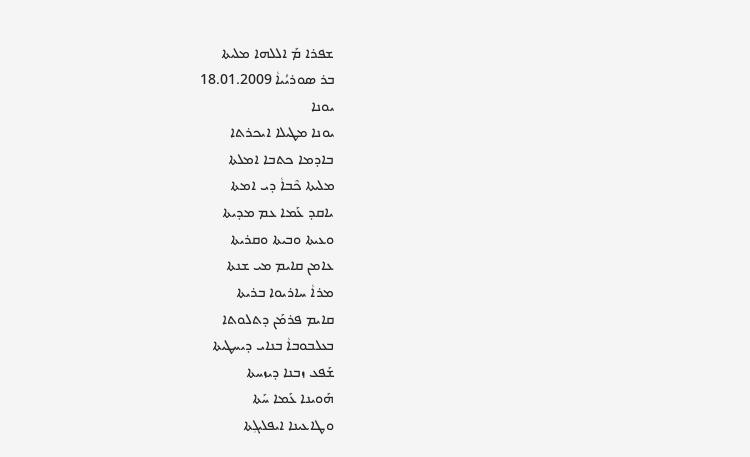ܫܦܪܐ ܡܰ ܐܠܠܗܐ ܡܠܝܬܐ
ܒܪ ܣܘܪܝܳܝܐܵ 18.01.2009
ܝܘܢܐ
ܝܘܢܐ ܡܛܝܠܐ ܐܝܟܪܬܐ
ܒܐܕܡܐ ܟܬܒܐ ܐܡܠܬܐ
ܡܠܝܬܐ ܟܶܒܐܵ ܕܝ ܐܡܬܐ
ܝܐܩܕ ܥܰܡܐ ܥܡ ܡܕܝܬܐ
ܘܥܝܬܐ ܘܒܝܬܐ ܘܩܪܝܬܐ
ܥܐܡܢ ܩܐܝܡ ܡܝ ܫܢܬܐ
ܡܪܐܵ ܚܐܪܝܘܐ ܒܪܝܬܐ
ܩܐܝܡ ܦܪܡܰܢ ܕܬܠܘܬܐ
ܒܥܠܒܘܒܐܵ ܒܢܐܝ ܕܝܚܛܝܬܐ
ܫܰܦܥ ܙܒܢܐ ܕܝܙܚܬܐ
ܗܰܘܝܢܐ ܥܰܡܐ ܚܰܬܐ
ܘܛܐܥܝܢܐ ܐܝܦܠܝܓܼܬܐ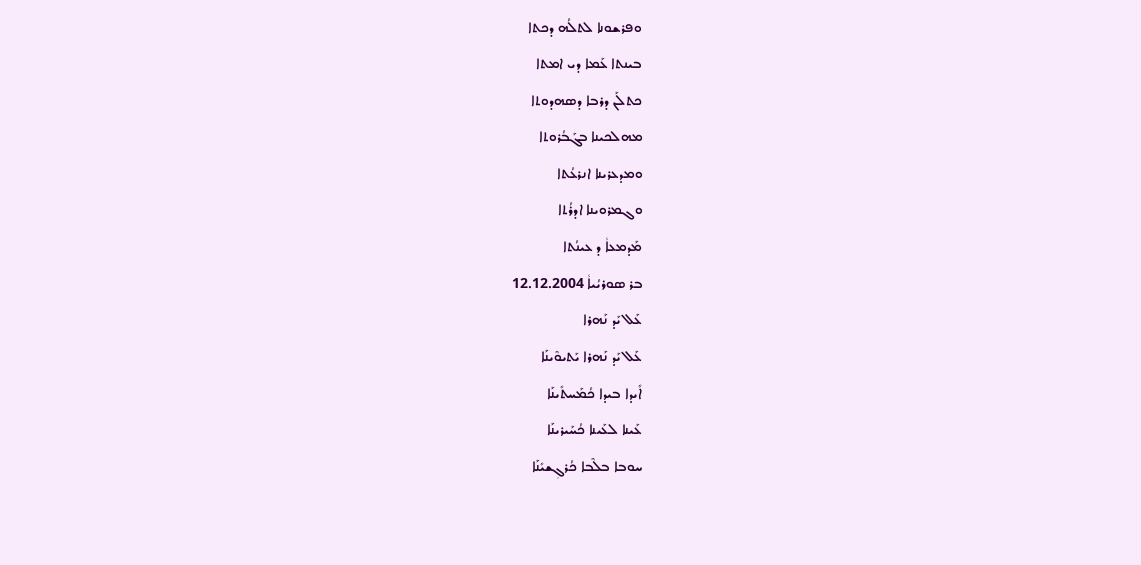ܘܦܪܫܘܢܐ ܠܬܠܳܗ ܕܟܬܐ
ܒܝܢܬܐ ܥܰܡܐ ܕܝ ܐܡܬܐ
ܟܬܠܰܢ ܕܪܒܐ ܕܣܗܕܘܬܐ
ܡܗܠܟܝܢܐ ܒܓܰܒܳܪܘܬܐ
ܘܡܕܥܪܝܢܐ ܐܢܪܥܳܬܐ
ܘܓܡܪܘܝܢܐ ܐܕܪܳܬܐ
ܡܰܕܡܥܐܵ ܕ ܥܝܢܳܬܐ
ܒܪ ܣܘܪܝܳܝܐܵ 12.12.2004
ܥܰܠ ܝܰܕ ܢܰܗܪܐ
ܥܰܠ ܝܰܕ ܢܰܗܪܐ ܝܰܬܝܘܶܝܢܰܐ
ܐܺܝܕܐ ܒܝܕܐ ܟܳܡܰܚܬܺܝܢܰܐ
ܥܰܝܢܐ ܠܥܰܝܢܐ ܟܳܚܰܝܪܝܢܰܐ
ܚܘܒܐ ܒܠܶܒܐ ܟܳܪܓܼܫܝܺܢܰܐ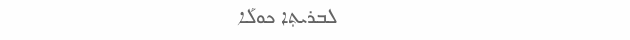ܠܒܪܝܬܼܐ ܟܘܠܰܐ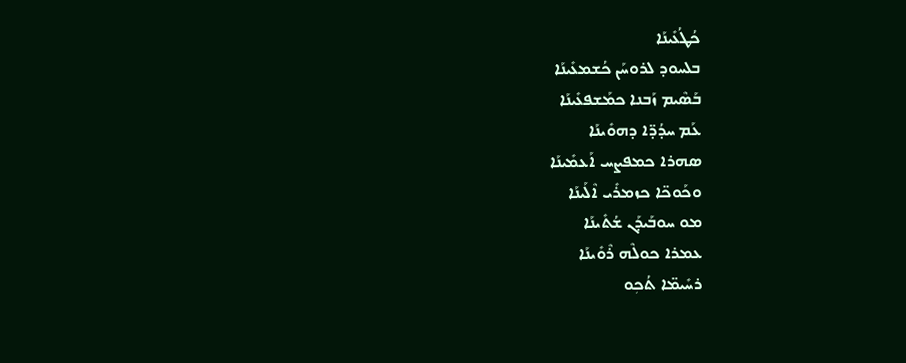ܟܳܛܳܥܺܝܢܰܐ
ܒܠܚܘܕ ܠܪܘܚܰܢ ܟܳܫܡܥܺܝܢܰܐ
ܒܰܣܶܝܡ ܙܰܒܢܐ ܟܡܰܫܦܥܺܝܢܰܐ
ܥܰܡ ܚܕܳܕ̈ܐ ܕܗܘܺܝܢܰܐ
ܣܗܪܐ ܟܡܦܨܚ ܐܰܥܡܺܝܢܰܐ
ܘܟܰܘܟ̈ܐ ܟܙܡܪܺܝ ܐܶܠܰܝܢܰܐ
ܡܘ ܚܘܒܰܝܕܰܢ ܫܳܬܺܝܢܰܐ
ܥܡܪܐ ܟܘܠܶܗ ܪܶܘܺܝܢܰܐ
ܪܚܺܝܡ̈ܐ ܬܳܟܼܘ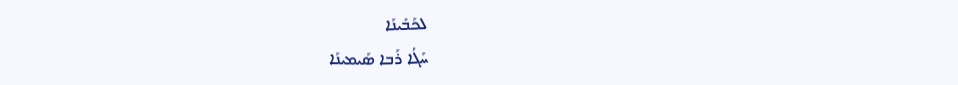ܠܟܰܒܺܝܢܰܐ
ܚܰܓܳܐ ܪܰܒܐ ܣܰܝܡܝܢܰܐ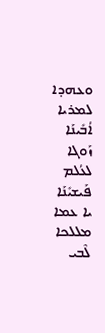ܘܥܗܕܐ ܠܡܪܝܐ ܐܳܒܺܝܢܰܐ
ܙܰܘܓܐ ܠܥܳܠܡ ܦܰܝܫܝܺܢܰܐ
ܝܐ ܥܡܐ ܡܠܠܟܐ ܠܶܒܝ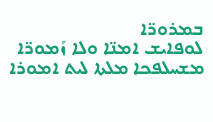ܒܡܪܘܪ̈ܐ
ܠܘܦܐܝܫ ܐܡܢ̈ܐ ܘܠܐ ܙܰܡܘܪ̈ܐ
ܡܫܚܠܦܟܐ ܡܠܬܐ ܠܝܬ ܐܡܘܪܐ